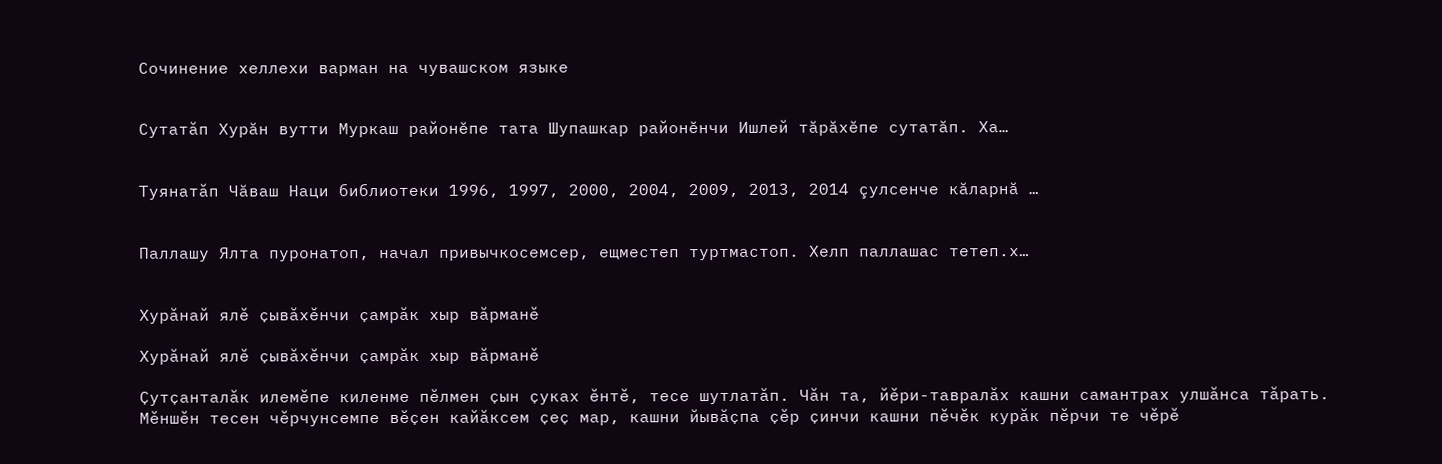Сочинение хеллехи варман на чувашском языке


Сутатӑп Хурăн вутти Муркаш районĕпе тата Шупашкар районĕнчи Ишлей тăрăхĕпе сутатăп. Ха…


Туянатӑп Чăваш Наци библиотеки 1996, 1997, 2000, 2004, 2009, 2013, 2014 çулсенче кăларнă …


Паллашу Ялта пуронатоп, начал привычкосемсер, ещместеп туртмастоп. Хелп паллашас тетеп.х…


Хурӑнай ялӗ ҫывӑхӗнчи ҫамрӑк хыр вӑрманӗ

Хурӑнай ялӗ ҫывӑхӗнчи ҫамрӑк хыр вӑрманӗ

Ҫутҫанталӑк илемӗпе киленме пӗлмен ҫын ҫуках ӗнтӗ, тесе шутлатӑп. Чӑн та, йӗри-тавралӑх кашни самантрах улшӑнса тӑрать. Мӗншӗн тесен чӗрчунсемпе вӗҫен кайӑксем ҫеҫ мар, кашни йывӑҫпа ҫӗр ҫинчи кашни пӗчӗк курӑк пӗрчи те чӗрӗ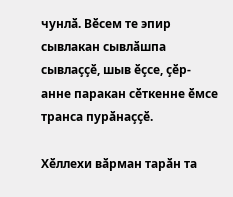чунлӑ. Вӗсем те эпир сывлакан сывлӑшпа сывлаҫҫӗ, шыв ӗҫсе, ҫӗр-анне паракан сӗткенне ӗмсе транса пурӑнаҫҫӗ.

Хӗллехи вӑрман тарӑн та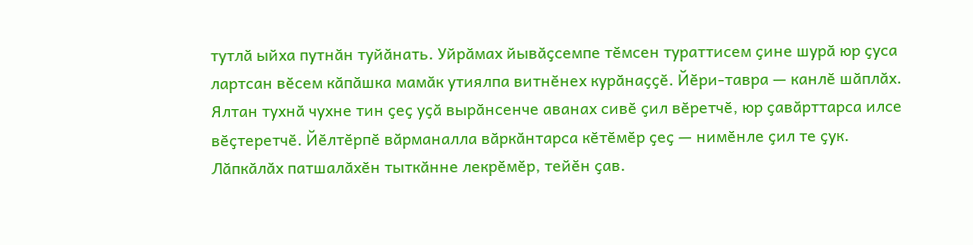тутлӑ ыйха путнӑн туйӑнать. Уйрӑмах йывӑҫсемпе тӗмсен тураттисем ҫине шурӑ юр ҫуса лартсан вӗсем кӑпӑшка мамӑк утиялпа витнӗнех курӑнаҫҫӗ. Йӗри-тавра — канлӗ шӑплӑх. Ялтан тухнӑ чухне тин ҫеҫ уҫӑ вырӑнсенче аванах сивӗ ҫил вӗретчӗ, юр ҫавӑрттарса илсе вӗҫтеретчӗ. Йӗлтӗрпӗ вӑрманалла вӑркӑнтарса кӗтӗмӗр ҫеҫ — нимӗнле ҫил те ҫук. Лӑпкӑлӑх патшалӑхӗн тыткӑнне лекрӗмӗр, тейӗн ҫав.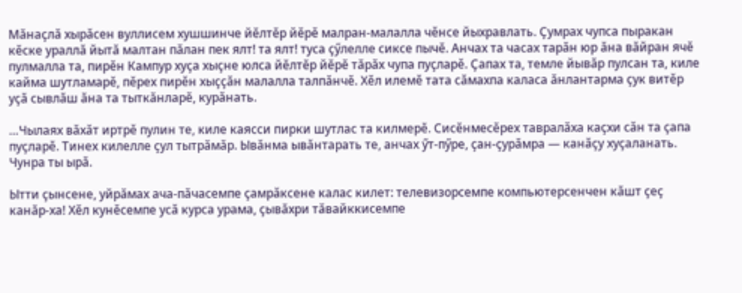Мӑнаҫлӑ хырӑсен вуллисем хушшинче йӗлтӗр йӗрӗ малран-малалла чӗнсе йыхравлать. Ҫумрах чупса пыракан кӗске ураллӑ йытӑ малтан пӑлан пек ялт! та ялт! туса ҫӳлелле сиксе пычӗ. Анчах та часах тарӑн юр ӑна вӑйран ячӗ пулмалла та, пирӗн Кампур хуҫа хыҫне юлса йӗлтӗр йӗрӗ тӑрӑх чупа пуҫларӗ. Ҫапах та, темле йывӑр пулсан та, киле кайма шутламарӗ, пӗрех пирӗн хыҫҫӑн малалла талпӑнчӗ. Хӗл илемӗ тата сӑмахпа каласа ӑнлантарма ҫук витӗр уҫӑ сывлӑш ӑна та тыткӑнларӗ, курӑнать.

…Чылаях вӑхӑт иртрӗ пулин те, киле каясси пирки шутлас та килмерӗ. Сисӗнмесӗрех тавралӑха каҫхи сӑн та ҫапа пуҫларӗ. Тинех килелле ҫул тытрӑмӑр. Ывӑнма ывӑнтарать те, анчах ӳт-пӳре, ҫан-ҫурӑмра — канӑҫу хуҫаланать. Чунра ты ырӑ.

Ытти ҫынсене, уйрӑмах ача-пӑчасемпе ҫамрӑксене калас килет: телевизорсемпе компьютерсенчен кӑшт ҫеҫ канӑр-ха! Хӗл кунӗсемпе усӑ курса урама, ҫывӑхри тӑвайккисемпе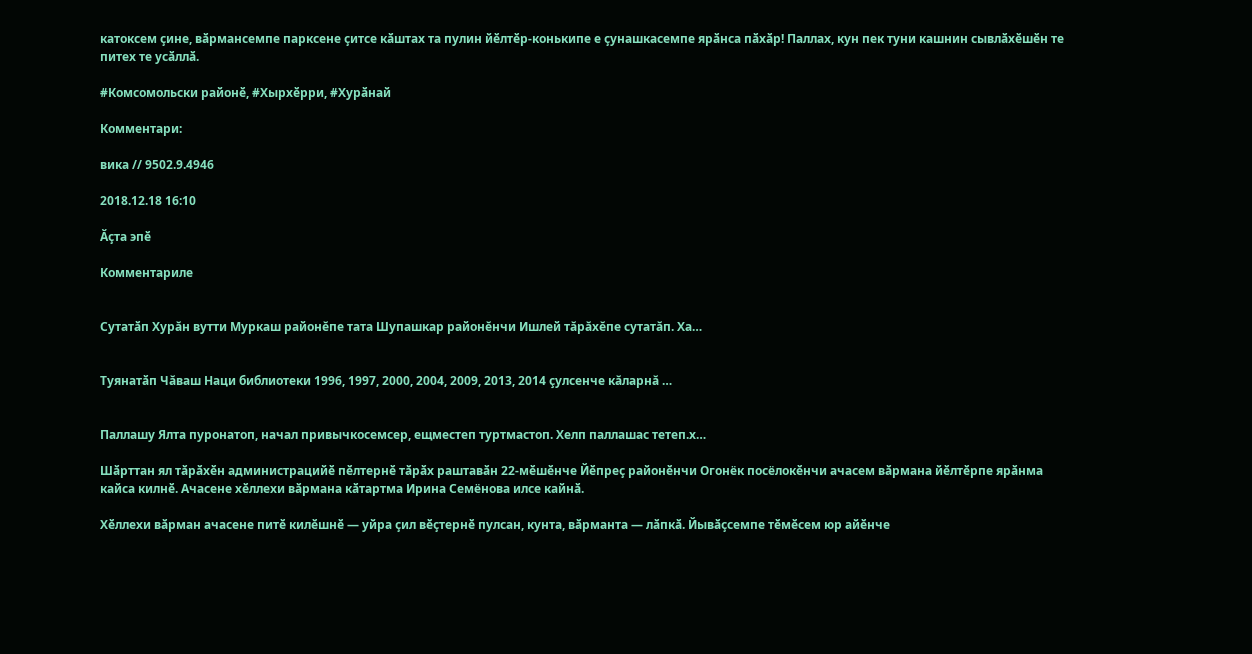катоксем ҫине, вӑрмансемпе парксене ҫитсе кӑштах та пулин йӗлтӗр-конькипе е ҫунашкасемпе ярӑнса пӑхӑр! Паллах, кун пек туни кашнин сывлӑхӗшӗн те питех те усӑллӑ.

#Комсомольски районӗ, #Хырхӗрри, #Хурӑнай

Комментари:

вика // 9502.9.4946

2018.12.18 16:10

Ӑҫта эпӗ

Комментариле


Сутатӑп Хурăн вутти Муркаш районĕпе тата Шупашкар районĕнчи Ишлей тăрăхĕпе сутатăп. Ха…


Туянатӑп Чăваш Наци библиотеки 1996, 1997, 2000, 2004, 2009, 2013, 2014 çулсенче кăларнă …


Паллашу Ялта пуронатоп, начал привычкосемсер, ещместеп туртмастоп. Хелп паллашас тетеп.х…

Шӑрттан ял тӑрӑхӗн администрацийӗ пӗлтернӗ тӑрӑх раштавӑн 22-мӗшӗнче Йӗпреҫ районӗнчи Огонёк посёлокӗнчи ачасем вӑрмана йӗлтӗрпе ярӑнма кайса килнӗ. Ачасене хӗллехи вӑрмана кӑтартма Ирина Семёнова илсе кайнӑ.

Хӗллехи вӑрман ачасене питӗ килӗшнӗ — уйра ҫил вӗҫтернӗ пулсан, кунта, вӑрманта — лӑпкӑ. Йывӑҫсемпе тӗмӗсем юр айӗнче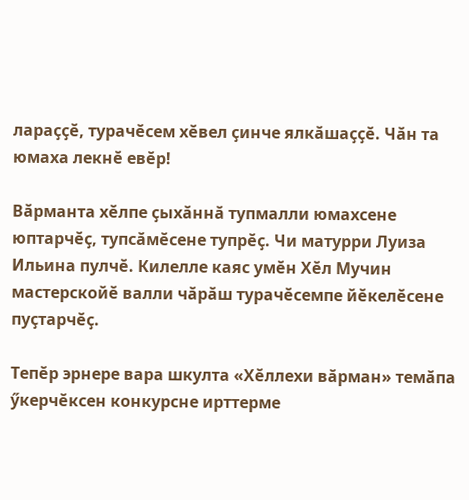лараҫҫӗ, турачӗсем хӗвел ҫинче ялкӑшаҫҫӗ. Чӑн та юмаха лекнӗ евӗр!

Вӑрманта хӗлпе ҫыхӑннӑ тупмалли юмахсене юптарчӗҫ, тупсӑмӗсене тупрӗҫ. Чи матурри Луиза Ильина пулчӗ. Килелле каяс умӗн Хӗл Мучин мастерскойӗ валли чӑрӑш турачӗсемпе йӗкелӗсене пуҫтарчӗҫ.

Тепӗр эрнере вара шкулта «Хӗллехи вӑрман» темӑпа ӳкерчӗксен конкурсне ирттерме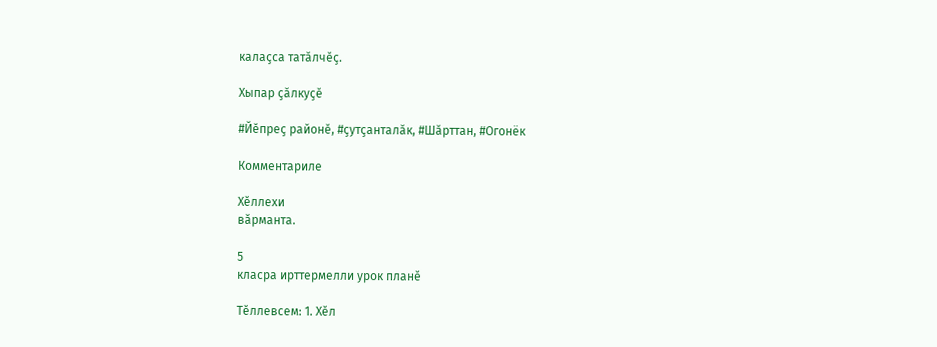калаҫса татӑлчӗҫ.

Хыпар ҫӑлкуҫӗ

#Йӗпреҫ районӗ, #ҫутҫанталӑк, #Шӑрттан, #Огонёк

Комментариле

Хĕллехи
вăрманта.

5
класра ирттермелли урок планĕ

Тĕллевсем: 1. Хĕл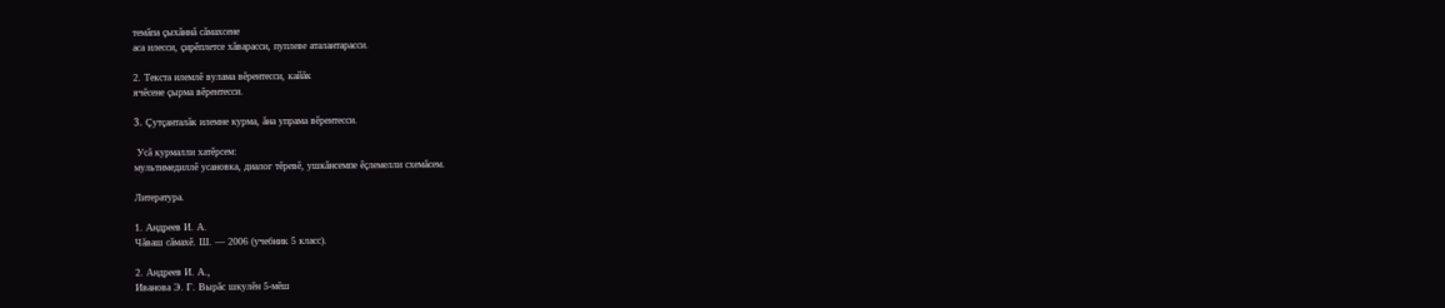темăпа çыхăннă сăмахсене
аса илесси, çирĕплетсе хăварасси, пуплеве аталантарасси.

2. Текста илемлĕ вулама вĕрентесси, кайăк
ячĕсене çырма вĕрентесси.

3. Çутçанталăк илемне курма, ăна упрама вĕрентесси.

 Усă курмалли хатĕрсем:
мультимедиллĕ усановка, диалог тĕревĕ, ушкăнсемпе ĕçлемелли схемăсем.

Литература.

1. Андреев И. А.
Чăваш сăмахĕ. Ш. — 2006 (учебник 5 класс).

2. Андреев И. А.,
Иванова Э. Г. Вырăс шкулĕн 5-мĕш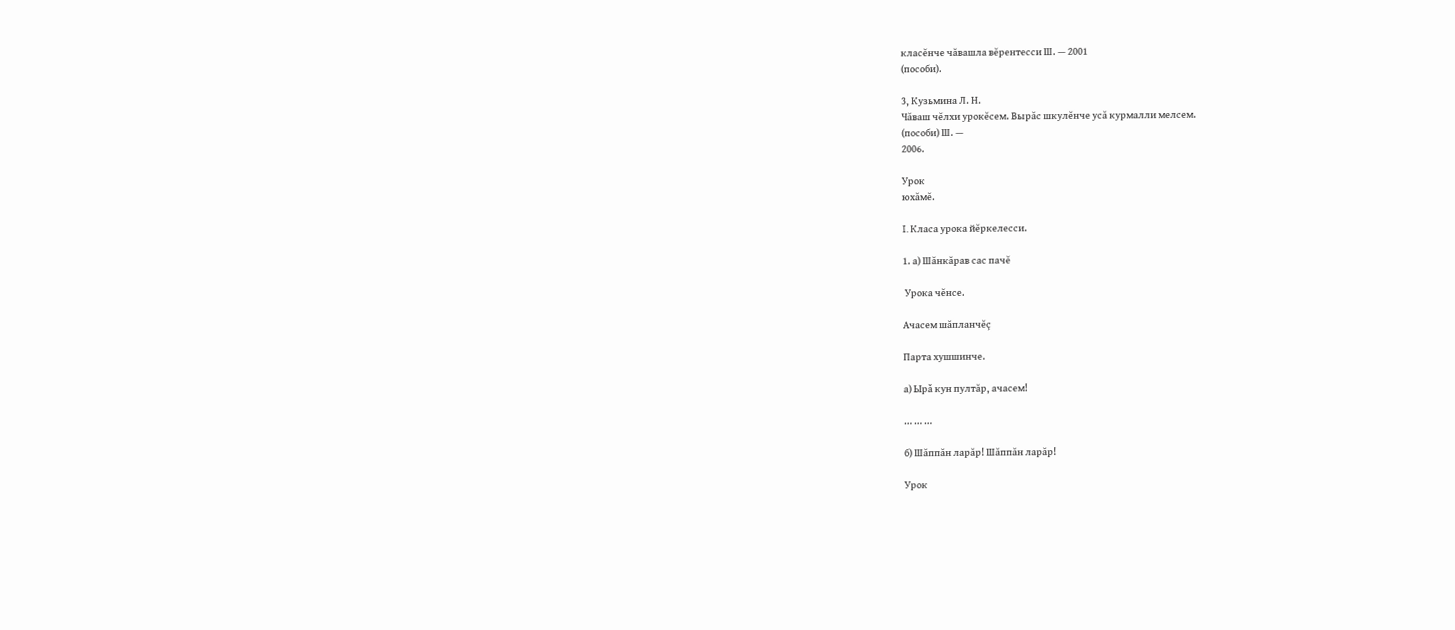класĕнче чăвашла вĕрентесси Ш. — 2001
(пособи).

3, Кузьмина Л. Н.
Чăваш чĕлхи урокĕсем. Вырăс шкулĕнче усă курмалли мелсем.
(пособи) Ш. —
2006.

Урок
юхăмĕ.

I. Класа урока йĕркелесси.

1. а) Шăнкăрав сас пачĕ

 Урока чĕнсе.

Aчасем шăпланчĕç

Парта хушшинче.

а) Ырǎ кун пултăр, ачасем!

… … …

б) Шăппăн ларăр! Шăппăн ларăр!

Урок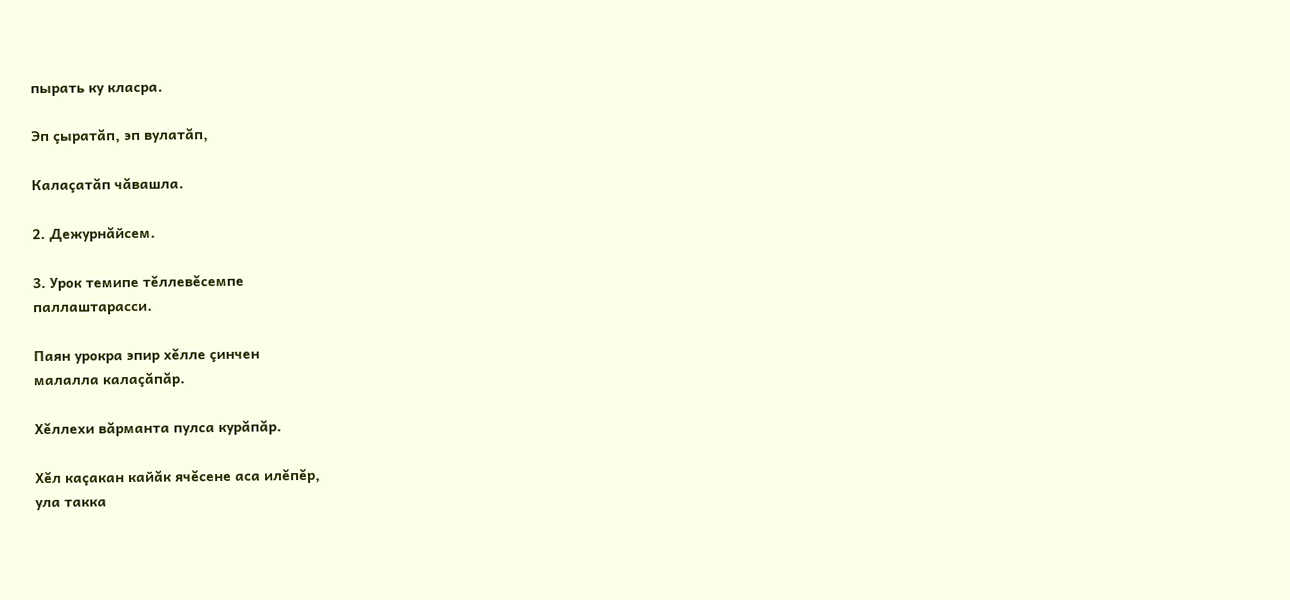пырать ку класра.

Эп çыратăп, эп вулатăп,

Калаçатăп чăвашла.

2. Дежурнăйсем.

3. Урок темипе тĕллевĕсемпе
паллаштарасси.

Паян урокра эпир хĕлле çинчен
малалла калаçăпăр.

Хĕллехи вăрманта пулса курăпăр.

Хĕл каçакан кайăк ячĕсене аса илĕпĕр,
ула такка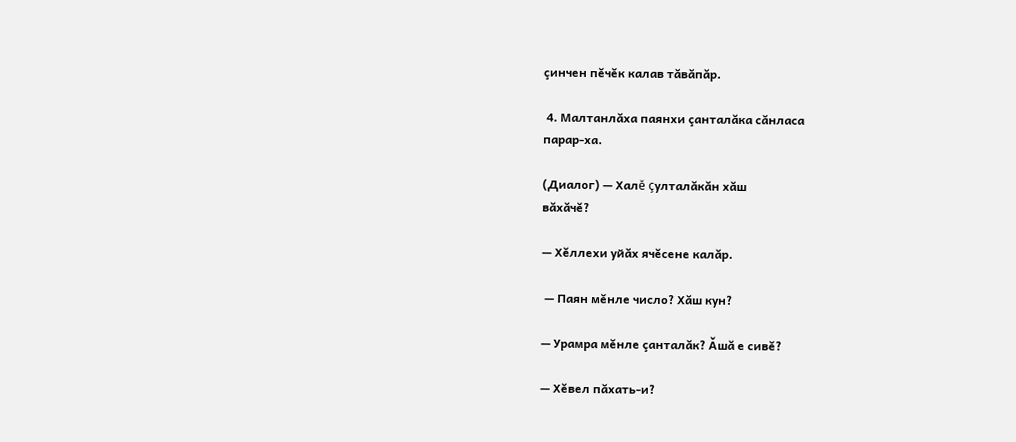çинчен пĕчĕк калав тăвăпăр.

 4. Малтанлăха паянхи çанталăка сăнласа
парар-ха.

(Диалог) — Халĕ çулталăкăн хăш
вăхăчĕ?

— Хĕллехи уйăх ячĕсене калăр.

 — Паян мĕнле число? Хăш кун?

— Урамра мĕнле çанталăк? Ǎшă е сивĕ?

— Хĕвел пăхать-и?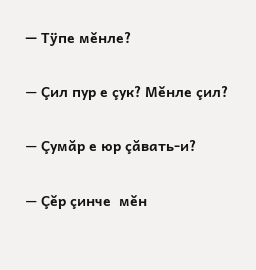— Тÿпе мĕнле?

— Çил пур е çук? Мĕнле çил?

— Çумăр е юр çăвать-и?

— Çĕр çинче  мĕн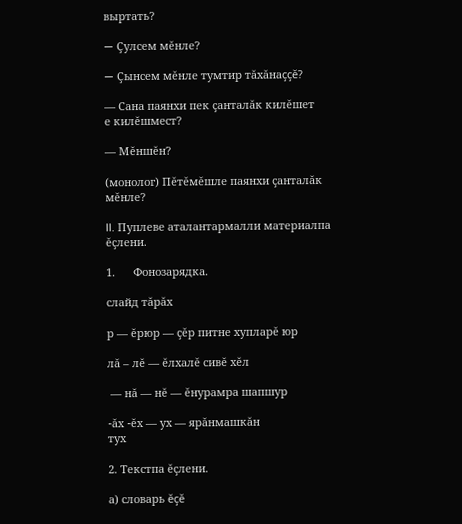выртать?

— Çулсем мĕнле?

— Çынсем мĕнле тумтир тăхăнаççĕ?

— Сана паянхи пек çанталăк килĕшет
е килĕшмест?

— Мĕншĕн?

(монолог) Пĕтĕмĕшле паянхи çанталăк
мĕнле?

II. Пуплеве аталантармалли материалпа
ĕçлени.

1.      Фонозарядка.

слайд тăрăх

р — ĕрюр — çĕр питне хупларĕ юр

лă – лĕ — ĕлхалĕ сивĕ хĕл

 — нă — нĕ — ĕнурамра шапшур

-ăх -ĕх — ух — ярăнмашкăн
тух

2. Текстпа ĕçлени.

а) словарь ĕçĕ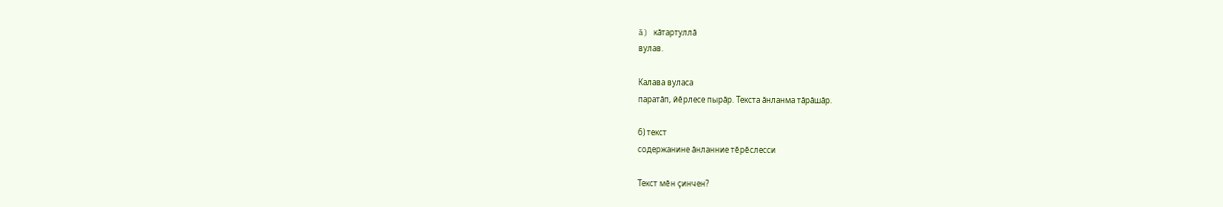ă) кăтартуллă
вулав.

Калава вуласа
паратăп, йĕрлесе пырăр. Текста ăнланма тăрăшăр.

б) текст
содержанине ăнланние тĕрĕслесси

Текст мĕн çинчен?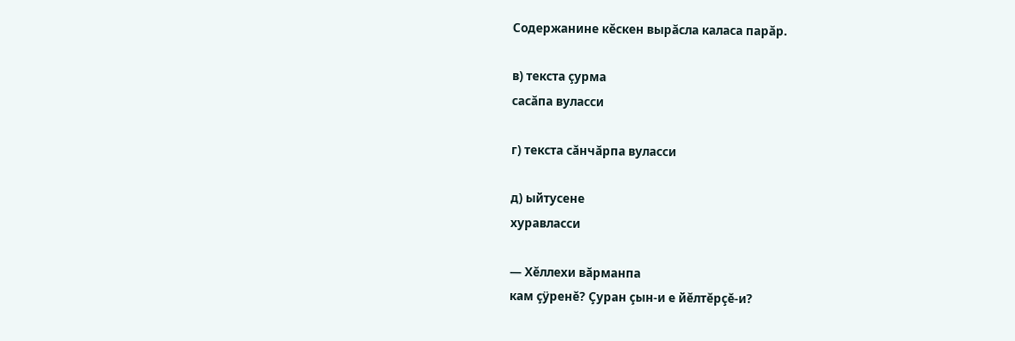Содержанине кĕскен вырăсла каласа парăр.

в) текста çурма
сасăпа вуласси

г) текста сăнчăрпa вуласси

д) ыйтусене
хуравласси

— Хĕллехи вăрманпа
кам çÿренĕ? Çуран çын-и е йĕлтĕрçĕ-и?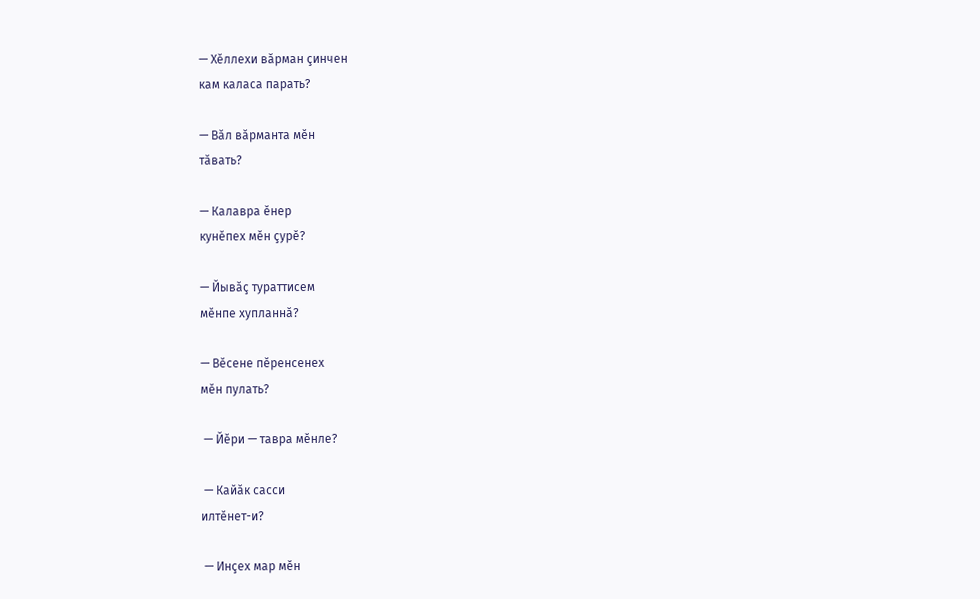— Хĕллехи вăрман çинчен
кам каласа парать?

— Вăл вăрманта мĕн
тăвать?

— Калавра ĕнер
кунĕпех мĕн çурĕ?

— Йывăç тураттисем
мĕнпе хупланнă?

— Вĕсене пĕренсенех
мĕн пулать?

 — Йĕри — тавра мĕнле?

 — Кайăк сасси
илтĕнет-и?

 — Инçех мар мĕн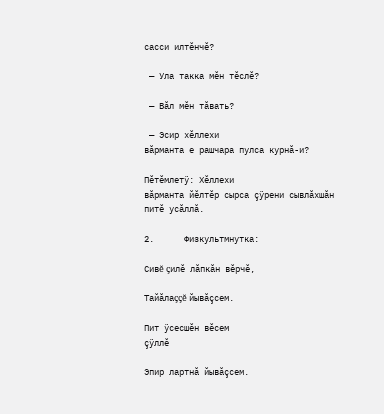сасси илтĕнчĕ?

 — Ула такка мĕн тĕслĕ?

 — Вăл мĕн тăвать?

 — Эсир хĕллехи
вăрманта е рашчара пулса курнă-и?

Пĕтĕмлетÿ: Хĕллехи
вăрманта йĕлтĕр сырса çÿрени сывлăхшăн питĕ усăллă.

2.      Физкультмнутка:

Сивĕ çилĕ лăпкăн вĕрчĕ,

Тайăлаççĕ йывăçсем.

Пит ÿсесшĕн вĕсем
çÿллĕ

Эпир лартнă йывăçсем.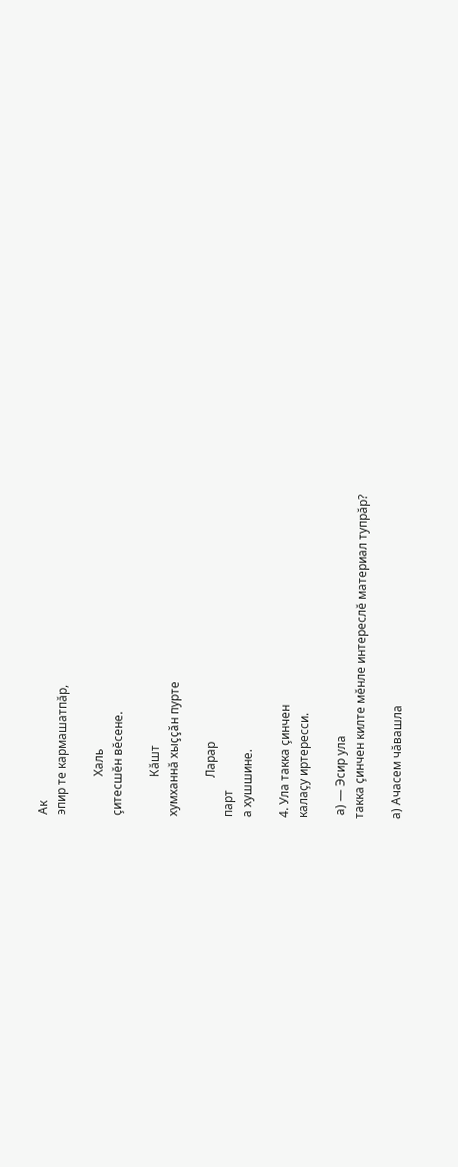Ак
эпир те кармашатпăр,

             Халь
çитесшĕн вĕсене.

             Кăшт
хумханнă хыççăн пурте

             Ларар
парт
а хушшине.

4. Ула такка çинчен
калаçу иртересси.

 а) — Эсир ула
такка çинчен килте мĕнле интереслĕ материал тупрăр?

а) Ачасем чăвашла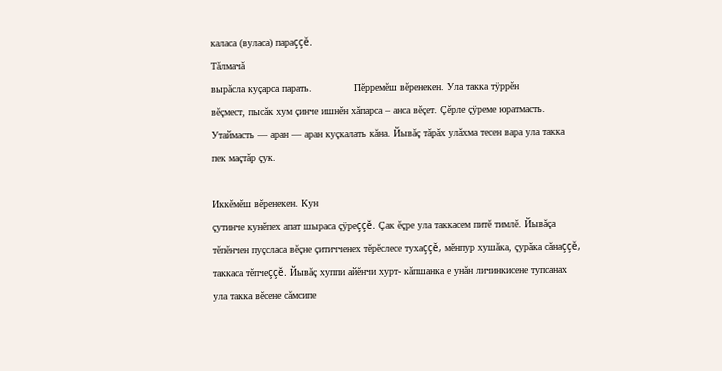каласа (вуласа) параççĕ.
Тăлмачă
вырăсла куçарса парать.              Пĕрремĕш вĕренекен. Ула такка тÿррĕн
вĕçмест, пысăк хум çинче ишнĕн хăпарса – анса вĕçет. Çĕрле çÿреме юратмасть.
Утаймасть — аран — аран куçкалать кăна. Йывăç тăрăх улăхма тесен вара ула такка
пек маçтăр çук.

Иккĕмĕш вĕренекен. Кун
çутинче кунĕпех апат шыраса çÿреççĕ. Çак ĕçре ула таккасем питĕ тимлĕ. Йывăçа
тĕпĕнчен пуçсласа вĕçне çитичченех тĕрĕслесе тухаççĕ, мĕнпур хушăка, çурăка сăнаççĕ,
таккаса тĕпчеççĕ. Йывăç хуппи айĕнчи хурт- кăпшанка е унăн личинкисене тупсанах
ула такка вĕсене сăмсипе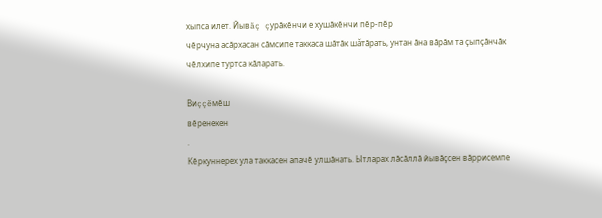хыпса илет. Йывăç çурăкĕнчи е хушăкĕнчи пĕр-пĕр
чĕрчуна асăрхасан сăмсипе таккаса шăтăк шǎтăрать, унтан ăна вăрăм та çыпçăнчăк
чĕлхипе туртса кăларать.

Виççĕмĕш
вĕренекен
.
Кĕркуннерех ула таккасен апачĕ улшăнать. Ытларах лăсăллă йывăçсен вăррисемпе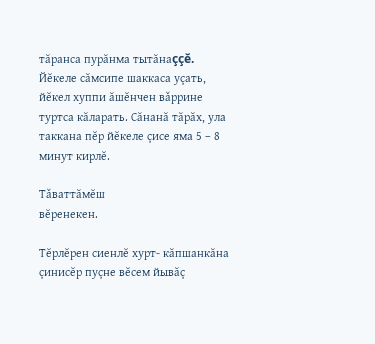тăранса пурăнма тытăнаççĕ. Йĕкеле сăмсипе шаккаса уçать, йĕкел хуппи ăшĕнчен вǎррине
туртса кăларать. Сăнанă тăрăх, ула таккана пĕр йĕкеле çисе яма 5 – 8 минут кирлĕ.

Тǎваттăмĕш
вĕренекен.

Тĕрлĕрен сиенлĕ хурт- кăпшанкăна çинисĕр пуçне вĕсем йывăç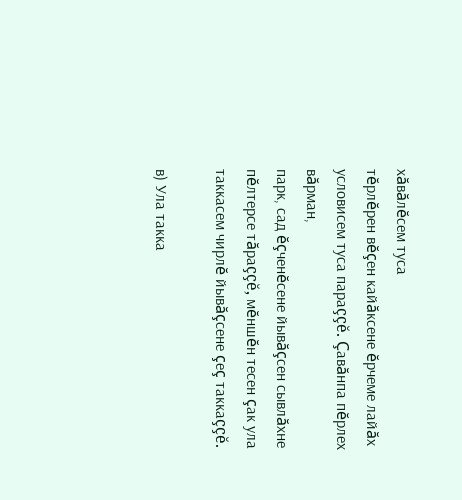хăвăлĕсем туса
тĕрлĕрен вĕçен кайăксене ĕрчеме лайăх условисем туса параççĕ. Çавăнпа пĕрлех вăрман,
парк, сад ĕçченĕсене йывăçсен сывлăхне пĕлтерсе тăраççĕ, мĕншĕн тесен çак ула
таккасем чирлĕ йывăçсене çеç таккаççĕ.

в) Ула такка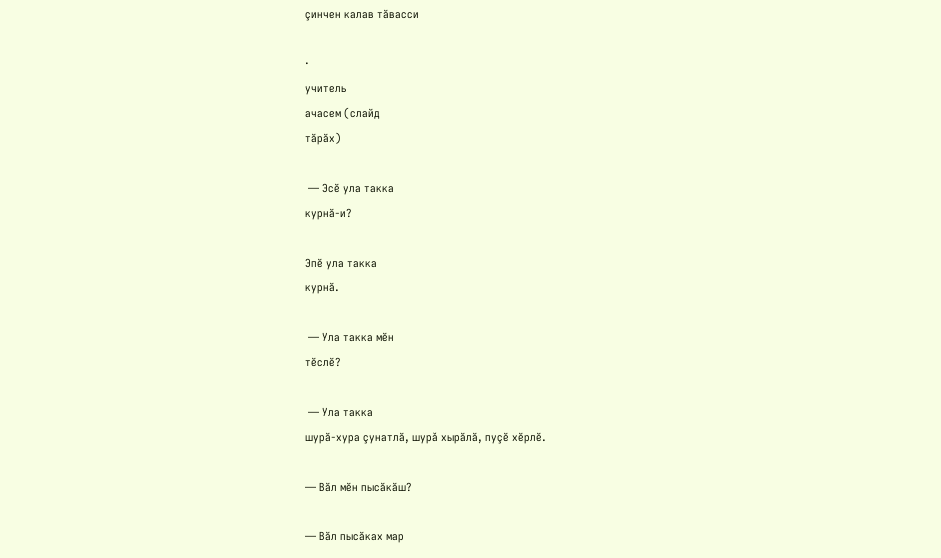çинчен калав тăвасси

·
учитель
ачасем (слайд
тăрăх)

 — Эсĕ ула такка
курнă-и?

Эпĕ ула такка
курнă.

 — Ула такка мĕн
тĕслĕ?

 — Ула такка
шурă-хура çунатлă, шурǎ хырăлă, пуçĕ хĕрлĕ.

— Вăл мĕн пысăкăш?

— Вăл пысăках мар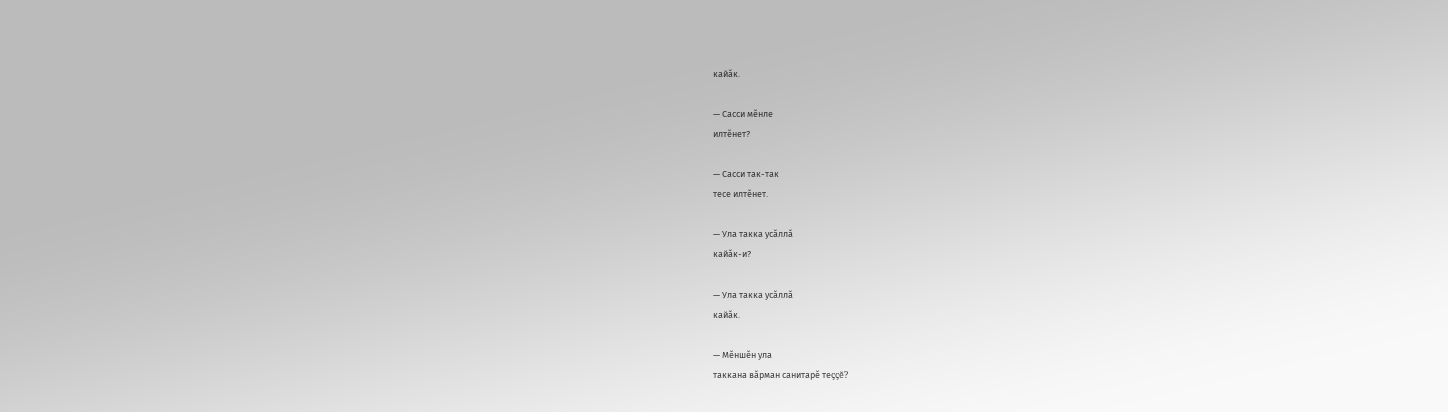кайăк.

— Сасси мĕнле
илтĕнет?

— Сасси так-так
тесе илтĕнет.

— Ула такка усăллă
кайăк-и?

— Ула такка усăллă
кайăк.

— Мĕншĕн ула
таккана вăрман санитарĕ теççĕ?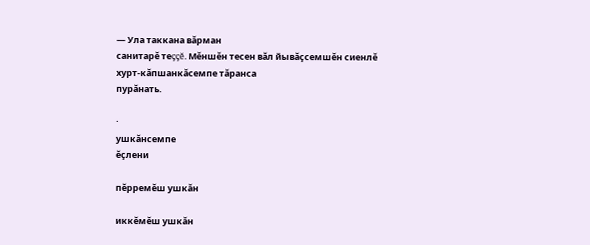— Ула таккана вăрман
санитарĕ теççĕ. Мĕншĕн тесен вăл йывăçсемшĕн сиенлĕ хурт-кăпшанкăсемпе тăранса
пурăнать.

·
ушкăнсемпе
ĕçлени

пĕрремĕш ушкăн

иккĕмĕш ушкăн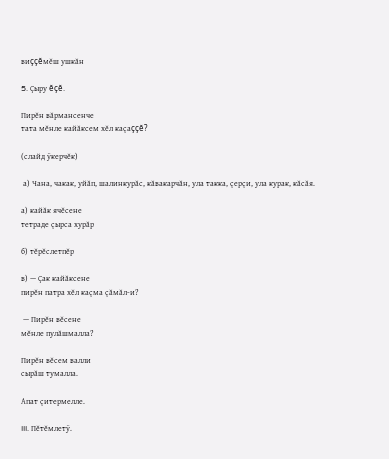виççĕмĕш ушкăн

5. Çыру ĕçĕ.

Пирĕн вăрмансенче
тата мĕнле кайăксем хĕл каçаççĕ?

(слайд ÿкерчĕк)

 а) Чана, чакак, уйăп, шалинкурăс, кăвакарчăн, ула такка, çерçи, ула курак, кăсăя.

а) кайăк ячĕсене
тетраде çырса хурăр

б) тĕрĕслетпĕр

в) — Çак кайăксене
пирĕн патра хĕл каçма çăмăл-и?

 — Пирĕн вĕсене
мĕнле пулăшмалла?

Пирĕн вĕсем валли
сырăш тумалла.

Апат çитермелле.

III. Пĕтĕмлетÿ.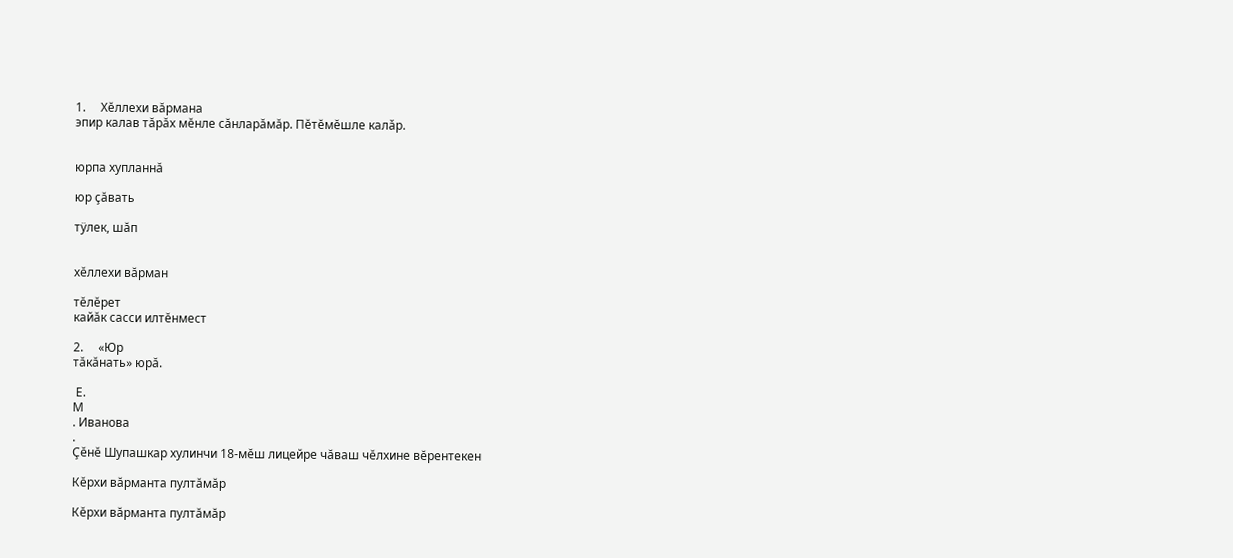1.     Хĕллехи вăрмана
эпир калав тăрăх мĕнле сăнларăмăр. Пĕтĕмĕшле калǎр.


юрпа хупланнă

юр çăвать

тÿлек, шăп


хĕллехи вăрман

тĕлĕрет
кайăк сасси илтĕнмест

2.     «Юр
тăкăнать» юрă.

 Е.
М
. Иванова
.
Çĕнĕ Шупашкар хулинчи 18-мĕш лицейре чăваш чĕлхине вĕрентекен

Кĕрхи вăрманта пултăмăр

Кĕрхи вăрманта пултăмăр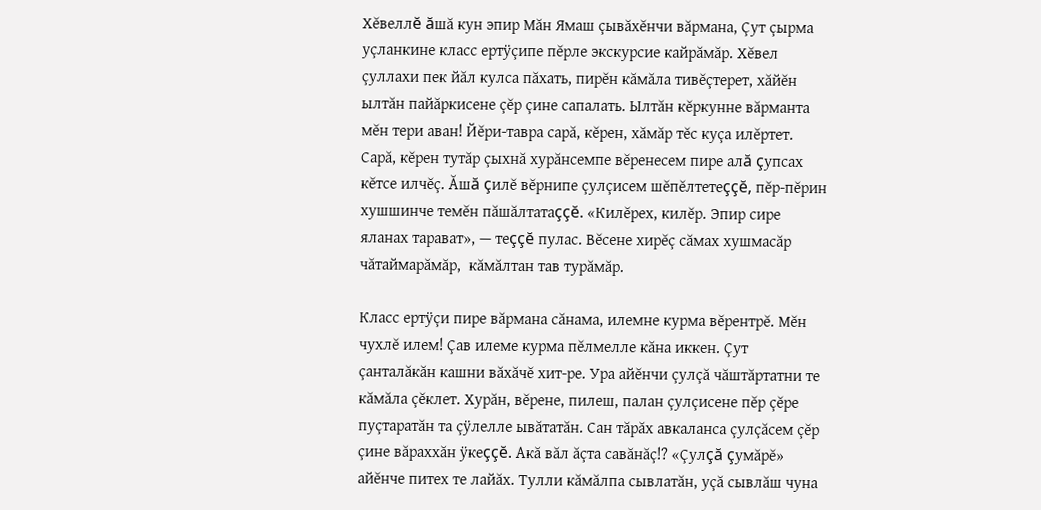Хĕвеллĕ ăшă кун эпир Мăн Ямаш çывăхĕнчи вăрмана, Çут çырма уçланкине класс ертÿçипе пĕрле экскурсие кайрăмăр. Хĕвел çуллахи пек йăл кулса пăхать, пирĕн кăмăла тивĕçтерет, хăйĕн ылтăн пайăркисене çĕр çине сапалать. Ылтăн кĕркунне вăрманта мĕн тери аван! Йĕри-тавра сарă, кĕрен, хăмăр тĕс куçа илĕртет. Сарă, кĕрен тутăр çыхнă хурăнсемпе вĕренесем пире алă çупсах кĕтсе илчĕç. Ăшă çилĕ вĕрнипе çулçисем шĕпĕлтетеççĕ, пĕр-пĕрин хушшинче темĕн пăшăлтатаççĕ. «Килĕрех, килĕр. Эпир сире яланах тарават», — теççĕ пулас. Вĕсене хирĕç сăмах хушмасăр чăтаймарăмăр,  кăмăлтан тав турăмăр.

Класс ертÿçи пире вăрмана сăнама, илемне курма вĕрентрĕ. Мĕн чухлĕ илем! Çав илеме курма пĕлмелле кăна иккен. Çут çанталăкăн кашни вăхăчĕ хит-ре. Ура айĕнчи çулçă чăштăртатни те кăмăла çĕклет. Хурăн, вĕрене, пилеш, палан çулçисене пĕр çĕре пуçтаратăн та çÿлелле ывăтатăн. Сан тăрăх авкаланса çулçăсем çĕр çине вăраххăн ÿкеççĕ. Акă вăл ăçта савăнăç!? «Çулçă çумăрĕ» айĕнче питех те лайăх. Тулли кăмăлпа сывлатăн, уçă сывлăш чуна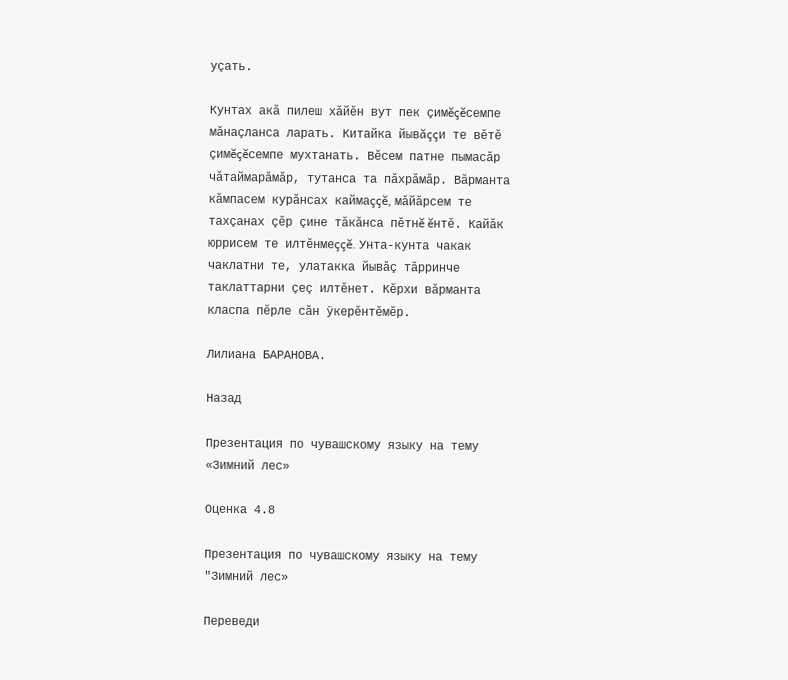уçать.

Кунтах акă пилеш хăйĕн вут пек çимĕçĕсемпе мăнаçланса ларать. Китайка йывăççи те вĕтĕ çимĕçĕсемпе мухтанать. Вĕсем патне пымасăр чăтаймарăмăр, тутанса та пăхрăмăр. Вăрманта кăмпасем курăнсах каймаççĕ, мăйăрсем те тахçанах çĕр çине тăкăнса пĕтнĕ ĕнтĕ. Кайăк юррисем те илтĕнмеççĕ. Унта-кунта чакак чаклатни те, улатакка йывăç тăрринче таклаттарни çеç илтĕнет. Кĕрхи вăрманта класпа пĕрле сăн ÿкерĕнтĕмĕр.

Лилиана БАРАНОВА.

Назад

Презентация по чувашскому языку на тему «Зимний лес»

Оценка 4.8

Презентация по чувашскому языку на тему "Зимний лес»

Переведи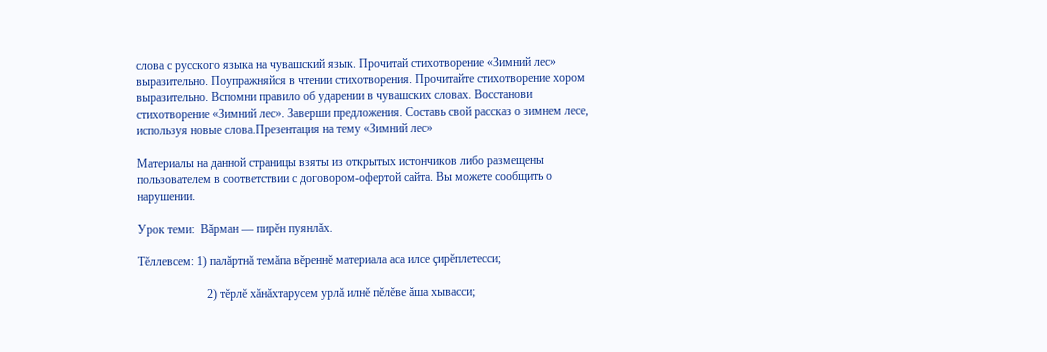слова с русского языка на чувашский язык. Прочитай стихотворение «Зимний лес» выразительно. Поупражняйся в чтении стихотворения. Прочитайте стихотворение хором выразительно. Вспомни правило об ударении в чувашских словах. Восстанови стихотворение «Зимний лес». Заверши предложения. Составь свой рассказ о зимнем лесе, используя новые слова.Презентация на тему «Зимний лес»

Материалы на данной страницы взяты из открытых истончиков либо размещены пользователем в соответствии с договором-офертой сайта. Вы можете сообщить о нарушении.

Урок теми:  Вăрман — пирĕн пуянлăх.

Тĕллевсем: 1) палăртнă темăпа вĕреннĕ материала аса илсе çирĕплетесси;

                       2) тĕрлĕ хăнăхтарусем урлă илнĕ пĕлĕве ăша хывасси;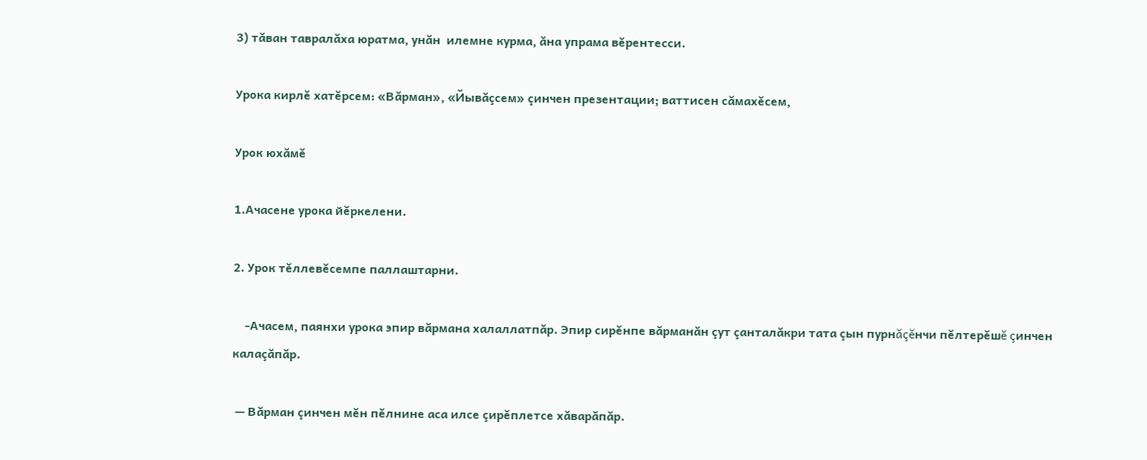3) тăван тавралăха юратма, унăн  илемне курма, ăна упрама вĕрентесси.

Урока кирлĕ хатĕрсем: «Вăрман», «Йывăçсем» çинчен презентации; ваттисен сăмахĕсем,

Урок юхăмĕ

1.Ачасене урока йĕркелени.

2. Урок тĕллевĕсемпе паллаштарни.

    -Ачасем, паянхи урока эпир вăрмана халаллатпăр. Эпир сирĕнпе вăрманăн çут çанталăкри тата çын пурнăçĕнчи пĕлтерĕшĕ çинчен калаçăпăр.

 — Вăрман çинчен мĕн пĕлнине аса илсе çирĕплетсе хăварăпăр.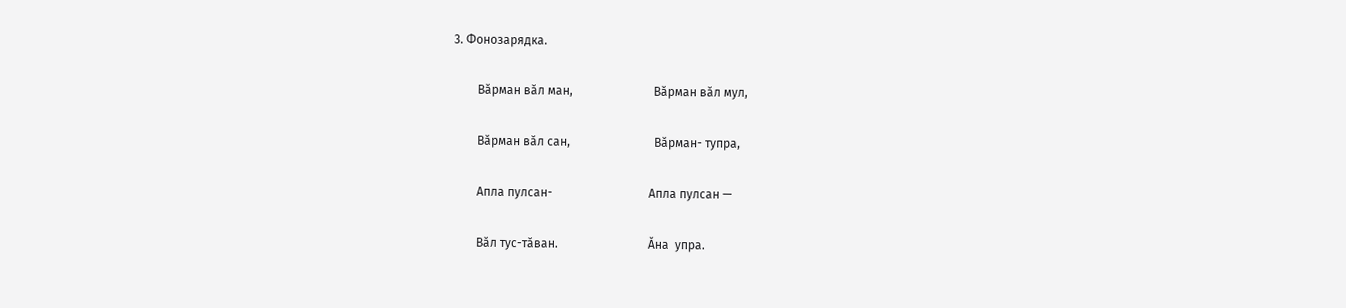3. Фонозарядка.

        Вăрман вăл ман,                           Вăрман вăл мул,

        Вăрман вăл сан,                            Вăрман- тупра,

        Апла пулсан-                                Апла пулсан —

        Вăл тус-тăван.                              Ăна  упра.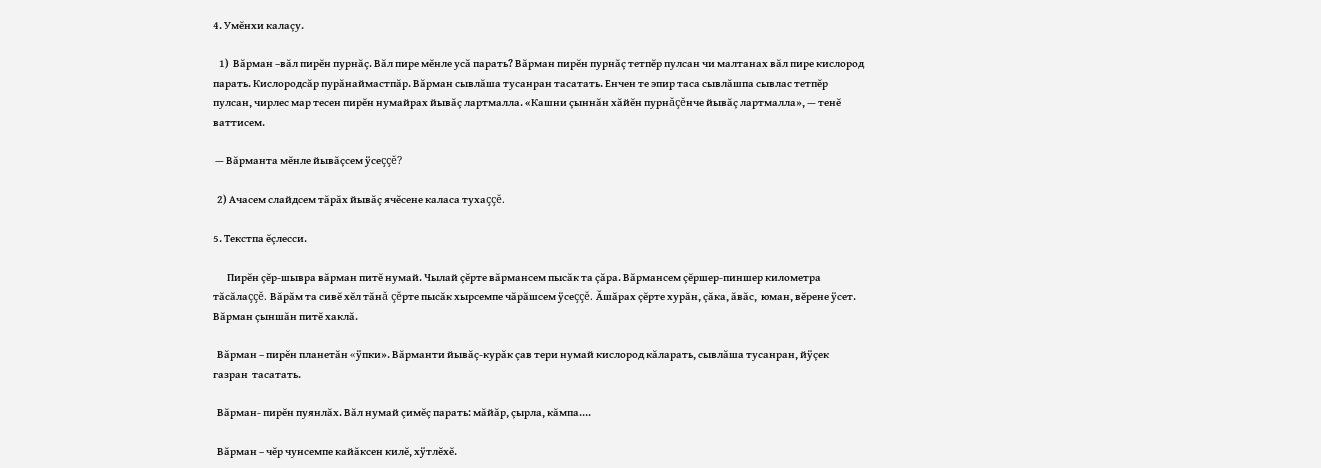4. Умĕнхи калаçу.

   1)  Вăрман –вăл пирĕн пурнăç. Вăл пире мĕнле усă парать? Вăрман пирĕн пурнăç тетпĕр пулсан чи малтанах вăл пире кислород парать. Кислородсăр пурăнаймастпăр. Вăрман сывлăша тусанран тасатать. Енчен те эпир таса сывлăшпа сывлас тетпĕр пулсан, чирлес мар тесен пирĕн нумайрах йывăç лартмалла. «Кашни çыннăн хăйĕн пурнăçĕнче йывăç лартмалла», — тенĕ ваттисем.

 — Вăрманта мĕнле йывăçсем ÿсеççĕ?

  2) Ачасем слайдсем тăрăх йывăç ячĕсене каласа тухаççĕ.

5. Текстпа ĕçлесси.

       Пирĕн çĕр-шывра вăрман питĕ нумай. Чылай çĕрте вăрмансем пысăк та çăра. Вăрмансем çĕршер-пиншер километра тăсăлаççĕ. Вăрăм та сивĕ хĕл тăнă çĕрте пысăк хырсемпе чăрăшсем ÿсеççĕ. Ăшăрах çĕрте хурăн, çăка, ăвăс,  юман, вĕрене ÿсет. Вăрман çыншăн питĕ хаклă.

  Вăрман – пирĕн планетăн «ÿпки». Вăрманти йывăç-курăк çав тери нумай кислород кăларать, сывлăша тусанран, йÿçек газран  тасатать.

  Вăрман- пирĕн пуянлăх. Вăл нумай çимĕç парать: мăйăр, çырла, кăмпа….

  Вăрман – чĕр чунсемпе кайăксен килĕ, хÿтлĕхĕ.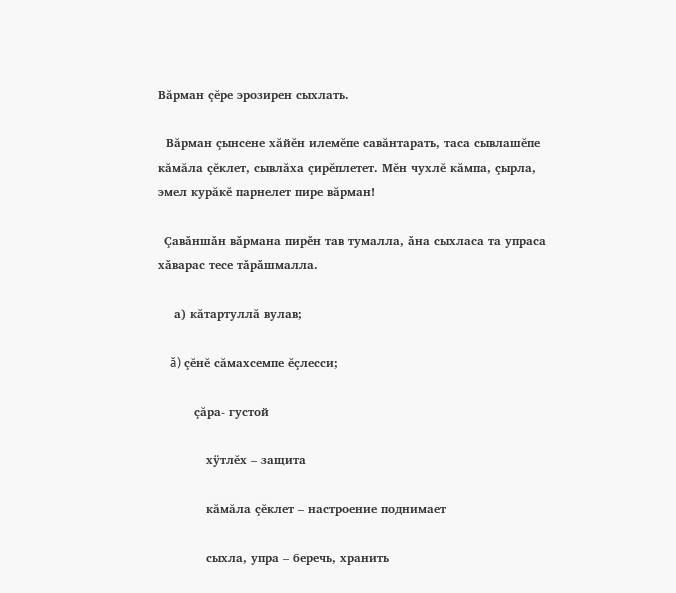Вăрман çĕре эрозирен сыхлать.

  Вăрман çынсене хăйĕн илемĕпе савăнтарать, таса сывлашĕпе кăмăла çĕклет, сывлăха çирĕплетет. Мĕн чухлĕ кăмпа, çырла, эмел курăкĕ парнелет пире вăрман!

  Çавǎншǎн вǎрмана пирěн тав тумалла, ǎна сыхласа та упраса хǎварас тесе тǎрǎшмалла.

    а) кăтартуллă вулав;

    ă) çĕнĕ сăмахсемпе ĕçлесси;

            çăра- густой

            хÿтлĕх – защита

            кăмăла çĕклет – настроение поднимает

            сыхла, упра – беречь, хранить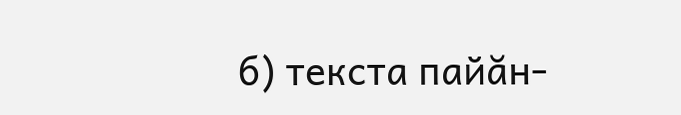б) текста пайăн-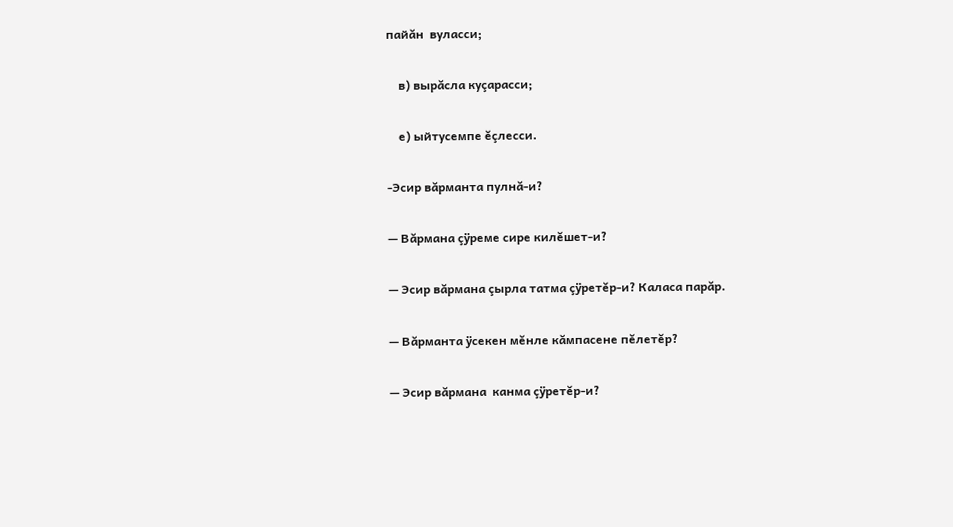пайăн  вуласси;

    в) вырăсла куçарасси;

    е) ыйтусемпе ĕçлесси.

-Эсир вăрманта пулнă-и?

— Вăрмана çÿреме сире килĕшет-и?

— Эсир вăрмана çырла татма çÿретĕр-и? Каласа парăр.

— Вăрманта ÿсекен мĕнле кăмпасене пĕлетĕр?

— Эсир вăрмана  канма çÿретĕр-и?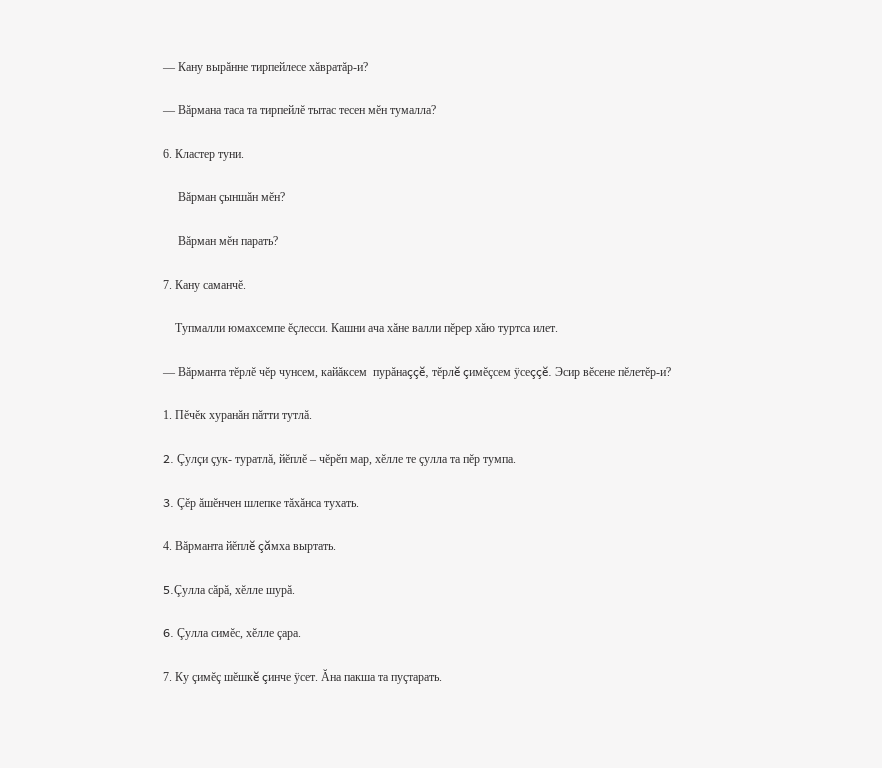— Кану вырăнне тирпейлесе хăвратăр-и?

— Вăрмана таса та тирпейлĕ тытас тесен мĕн тумалла?

6. Кластер туни.

     Вăрман çыншăн мĕн?

     Вăрман мĕн парать?

7. Кану саманчĕ.

    Тупмалли юмахсемпе ĕçлесси. Кашни ача хăне валли пĕрер хăю туртса илет.

— Вăрманта тĕрлĕ чĕр чунсем, кайăксем  пурăнаççĕ, тĕрлĕ çимĕçсем ÿсеççĕ. Эсир вĕсене пĕлетĕр-и?

1. Пĕчĕк хуранăн пăтти тутлă.

2. Çулçи çук- туратлă, йĕплĕ – чĕрĕп мар, хĕлле те çулла та пĕр тумпа.

3. Çĕр ăшĕнчен шлепке тăхăнса тухать.

4. Вăрманта йĕплĕ çăмха выртать.

5.Çулла сăрă, хĕлле шурă.

6. Çулла симĕс, хĕлле çара.

7. Ку çимĕç шĕшкĕ çинче ÿсет. Ăна пакша та пуçтарать.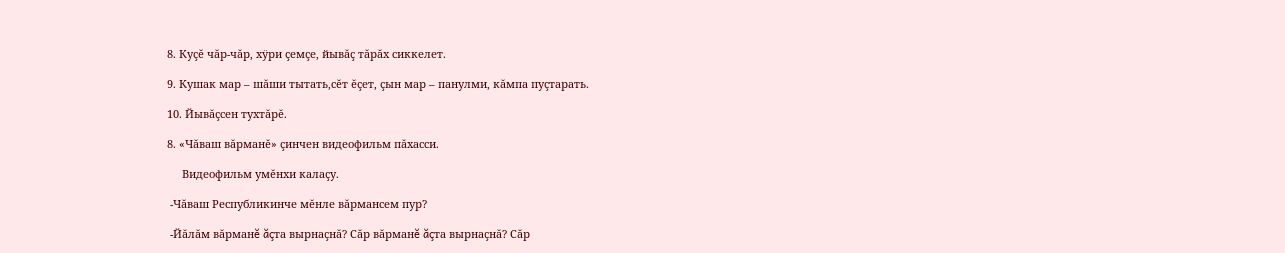8. Куçĕ чăр-чăр, хÿри çемçе, йывăç тăрăх сиккелет.

9. Кушак мар – шăши тытать,сĕт ĕçет, çын мар – панулми, кăмпа пуçтарать.

10. Йывăçсен тухтăрĕ.

8. «Чăваш вăрманĕ» çинчен видеофильм пăхасси.

     Видеофильм умĕнхи калаçу.

 -Чăваш Республикинче мĕнле вăрмансем пур?

 -Йăлăм вăрманĕ ăçта вырнаçнă? Сăр вăрманĕ ăçта вырнаçнă? Сăр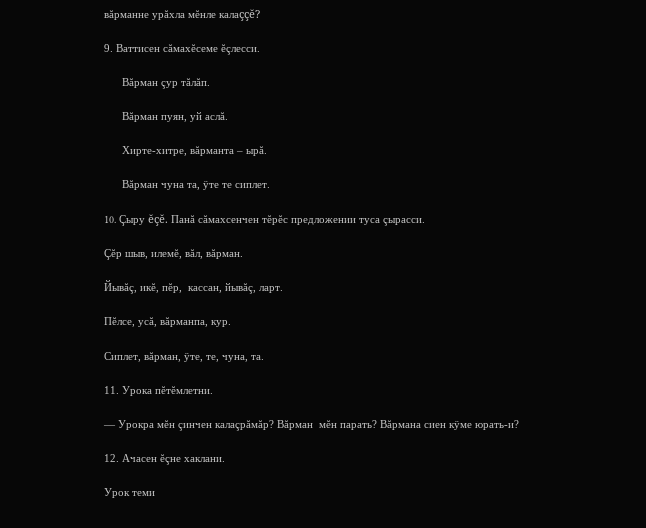вăрманне урăхла мĕнле калаççĕ?

9. Ваттисен сăмахĕсеме ĕçлесси.

      Вăрман çур тăлăп.

      Вăрман пуян, уй аслă.

      Хирте-хитре, вăрманта – ырă.

      Вăрман чуна та, ÿте те сиплет.

10. Çыру ĕçĕ. Панă сăмахсенчен тĕрĕс предложении туса çырасси.

Çĕр шыв, илемĕ, вăл, вăрман.

Йывăç, икĕ, пĕр,  кассан, йывăç, ларт.

Пĕлсе, усă, вăрманпа, кур.

Сиплет, вăрман, ÿте, те, чуна, та.

11. Урока пĕтĕмлетни.

— Урокра мĕн çинчен калаçрăмăр? Вăрман  мĕн парать? Вăрмана сиен кÿме юрать-и?

12. Ачасен ĕçне хаклани.

Урок теми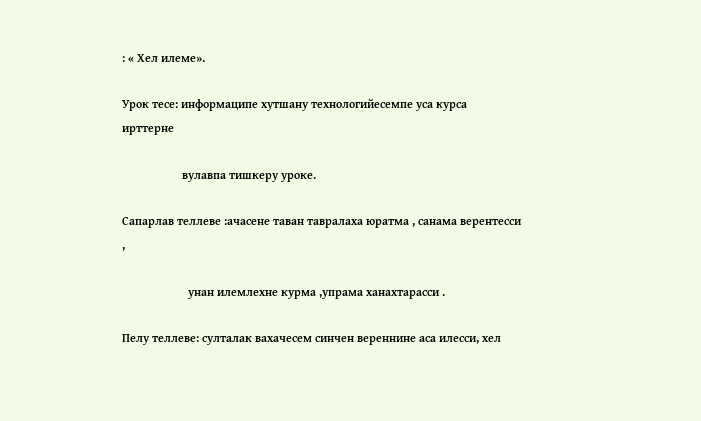: « Хел илеме».

Урок тесе: информаципе хутшану технологийесемпе уса курса ирттерне

                    вулавпа тишкеру уроке.

Сапарлав теллеве :ачасене таван тавралаха юратма , санама верентесси ,

                      унан илемлехне курма ,упрама ханахтарасси .

Пелу теллеве: султалак вахачесем синчен вереннине аса илесси, хел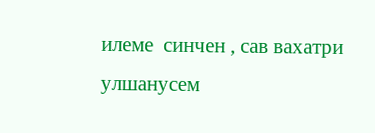илеме  синчен , сав вахатри улшанусем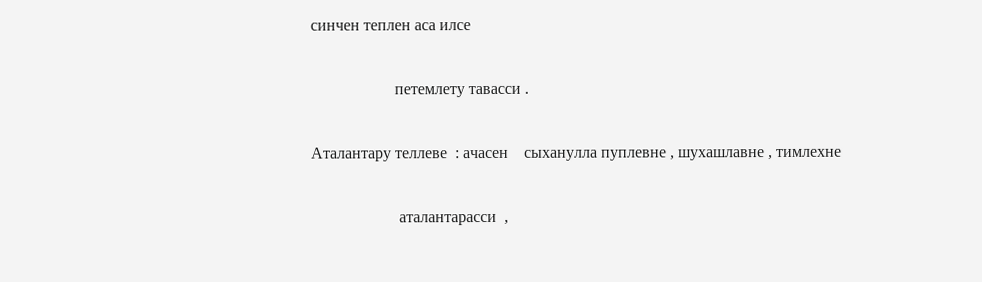синчен теплен аса илсе

                     петемлету тавасси .

Аталантару теллеве  : ачасен    сыханулла пуплевне , шухашлавне , тимлехне

                      аталантарасси  ,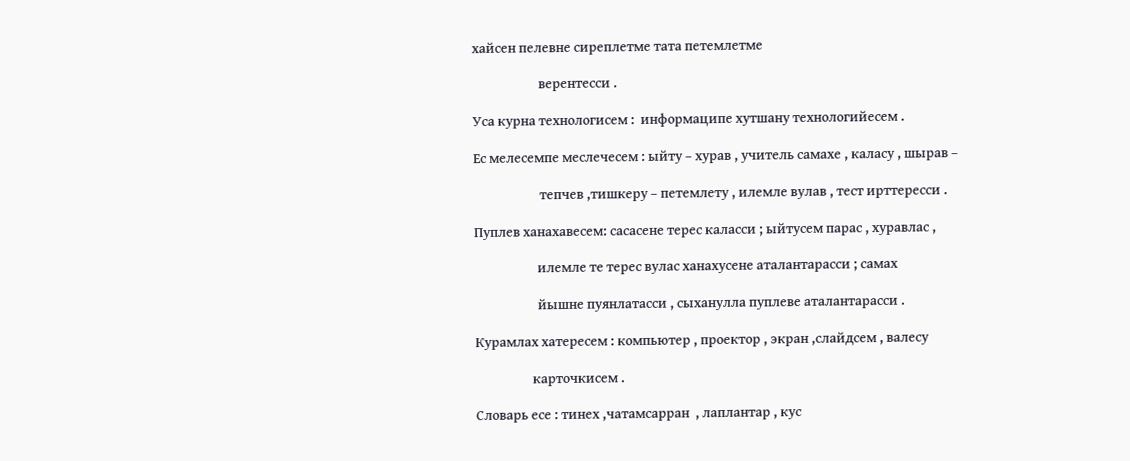хайсен пелевне сиреплетме тата петемлетме

                      верентесси .

Уса курна технологисем :  информаципе хутшану технологийесем .

Ес мелесемпе меслечесем : ыйту – хурав , учитель самахе , каласу , шырав –

                      тепчев ,тишкеру – петемлету , илемле вулав , тест ирттересси .

Пуплев ханахавесем: сасасене терес каласси ; ыйтусем парас , хуравлас ,

                     илемле те терес вулас ханахусене аталантарасси ; самах

                     йышне пуянлатасси , сыханулла пуплеве аталантарасси .

Курамлах хатересем : компьютер , проектор , экран ,слайдсем , валесу

                   карточкисем .

Словарь есе : тинех ,чатамсарран  , лаплантар , кус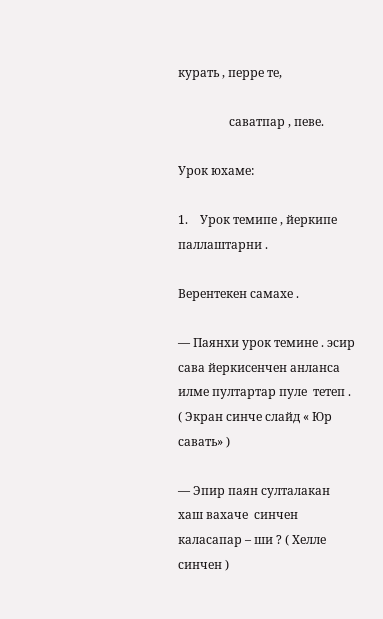курать , перре те,

                 саватпар , певе.

Урок юхаме:

1.    Урок темипе , йеркипе паллаштарни .

Верентекен самахе .

— Паянхи урок темине . эсир сава йеркисенчен анланса илме пултартар пуле  тетеп . ( Экран синче слайд « Юр савать» )

— Эпир паян султалакан хаш вахаче  синчен каласапар – ши ? ( Хелле синчен )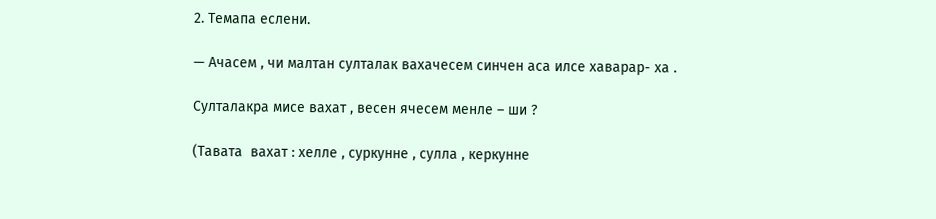2. Темапа еслени.

— Ачасем , чи малтан султалак вахачесем синчен аса илсе хаварар- ха .

Султалакра мисе вахат , весен ячесем менле – ши ?

(Тавата  вахат : хелле , суркунне , сулла , керкунне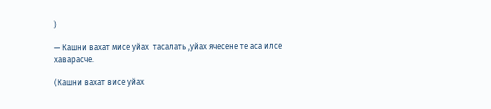)

— Кашни вахат мисе уйах  тасалать ,уйах ячесене те аса илсе хаварасче.

(Кашни вахат висе уйах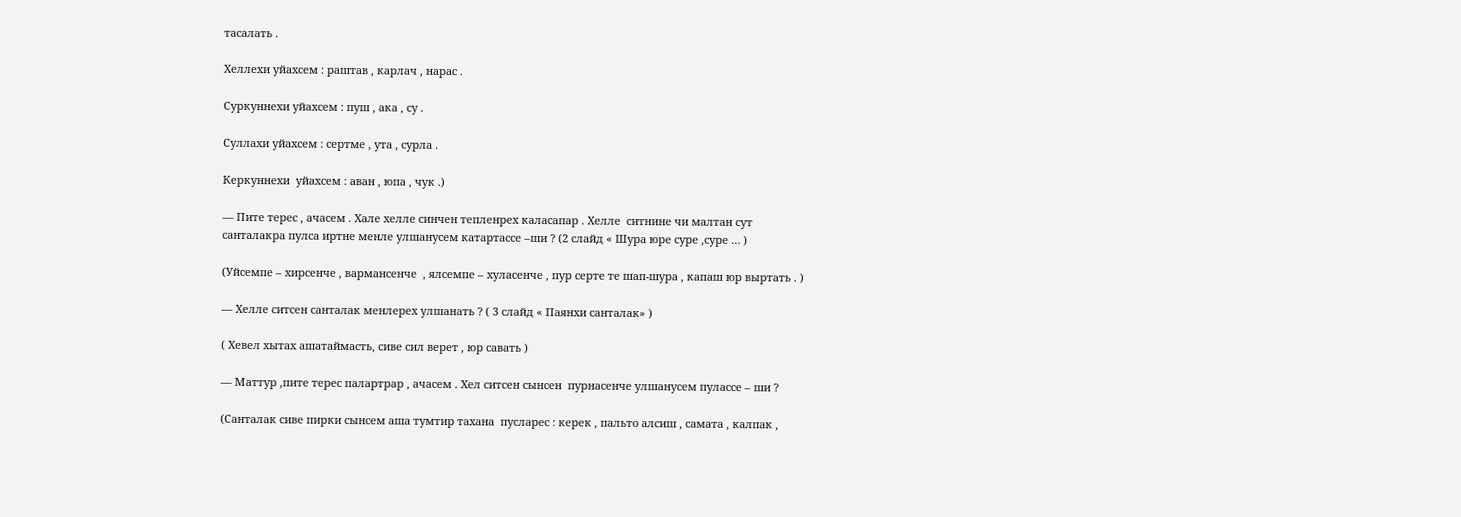тасалать .

Хеллехи уйахсем : раштав , карлач , нарас .

Суркуннехи уйахсем : пуш , ака , су .

Суллахи уйахсем : сертме , ута , сурла .

Керкуннехи  уйахсем : аван , юпа , чук .)

— Пите терес , ачасем . Хале хелле синчен тепленрех каласапар . Хелле  ситнине чи малтан сут санталакра пулса иртне менле улшанусем катартассе –ши ? (2 слайд « Шура юре суре ,суре … )

(Уйсемпе – хирсенче , вармансенче  , ялсемпе – хуласенче , пур серте те шап-шура , капаш юр выртать . )

— Хелле ситсен санталак менлерех улшанать ? ( 3 слайд « Паянхи санталак» )

( Хевел хытах ашатаймасть, сиве сил верет , юр савать )

— Маттур ,пите терес палартрар , ачасем . Хел ситсен сынсен  пурнасенче улшанусем пулассе – ши ?

(Санталак сиве пирки сынсем аша тумтир тахана  пусларес : керек , пальто алсиш , самата , калпак ,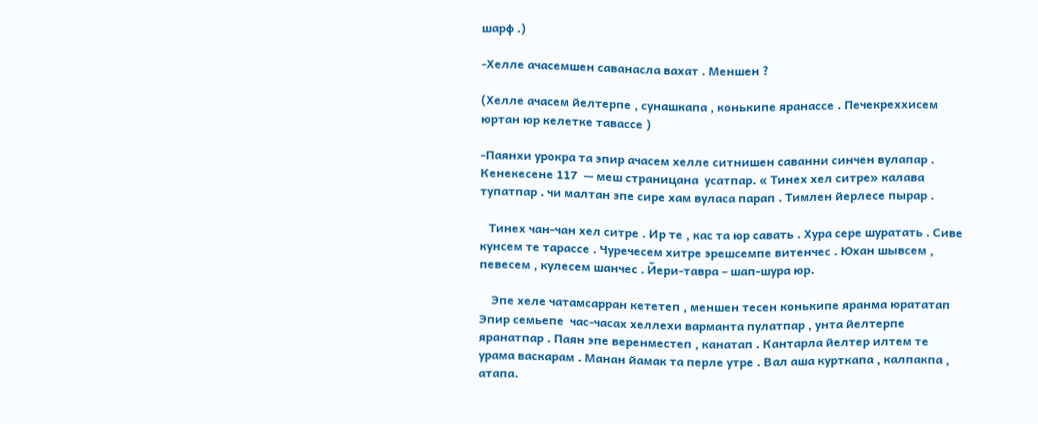шарф .)

-Хелле ачасемшен саванасла вахат . Меншен ?

(Хелле ачасем йелтерпе , сунашкапа , конькипе яранассе . Печекреххисем юртан юр келетке тавассе )

-Паянхи урокра та эпир ачасем хелле ситнишен саванни синчен вулапар . Кенекесене 117  — меш страницана  усатпар. « Тинех хел ситре» калава тупатпар . чи малтан эпе сире хам вуласа парап . Тимлен йерлесе пырар .

   Тинех чан-чан хел ситре . Ир те , кас та юр савать . Хура сере шуратать . Сиве    кунсем те тарассе . Чуречесем хитре эрешсемпе витенчес . Юхан шывсем , певесем , кулесем шанчес . Йери-тавра – шап-шура юр.

    Эпе хеле чатамсарран кететеп , меншен тесен конькипе яранма юрататап Эпир семьепе  час-часах хеллехи варманта пулатпар , унта йелтерпе яранатпар . Паян эпе веренместеп , канатап . Кантарла йелтер илтем те урама васкарам . Манан йамак та перле утре . Вал аша курткапа , калпакпа , атапа.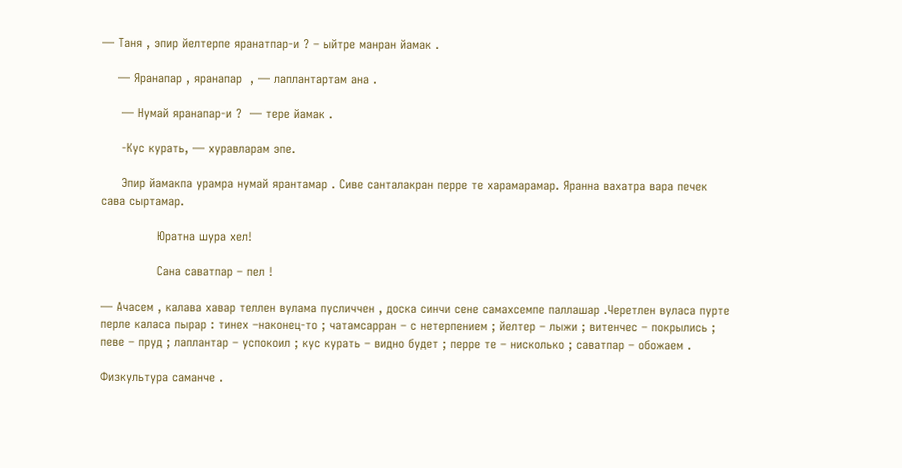— Таня , эпир йелтерпе яранатпар-и ? – ыйтре манран йамак .

    — Яранапар , яранапар  , — лаплантартам ана .

     — Нумай яранапар-и ?  — тере йамак .

     -Кус курать, — хуравларам эпе.

     Эпир йамакпа урамра нумай ярантамар . Сиве санталакран перре те харамарамар. Яранна вахатра вара печек сава сыртамар.

              Юратна шура хел!

              Сана саватпар – пел !

— Ачасем , калава хавар теллен вулама пусличчен , доска синчи сене самахсемпе паллашар .Черетлен вуласа пурте  перле каласа пырар : тинех –наконец-то ; чатамсарран – с нетерпением ; йелтер – лыжи ; витенчес – покрылись ; певе – пруд ; лаплантар – успокоил ; кус курать – видно будет ; перре те – нисколько ; саватпар – обожаем .

Физкультура саманче .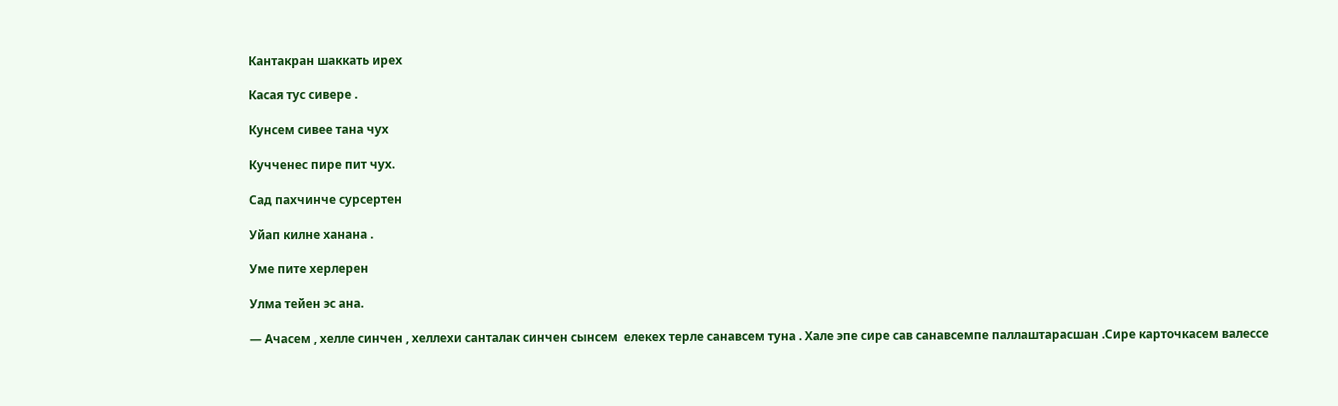Кантакран шаккать ирех

Касая тус сивере .

Кунсем сивее тана чух

Кучченес пире пит чух.

Сад пахчинче сурсертен

Уйап килне ханана .

Уме пите херлерен

Улма тейен эс ана.

— Ачасем , хелле синчен , хеллехи санталак синчен сынсем  елекех терле санавсем туна . Хале эпе сире сав санавсемпе паллаштарасшан .Сире карточкасем валессе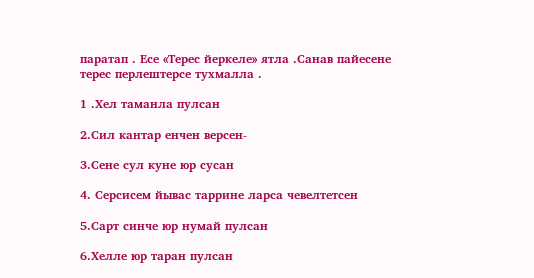паратап . Есе «Терес йеркеле» ятла .Санав пайесене терес перлештерсе тухмалла .

1 .Хел таманла пулсан

2.Сил кантар енчен версен-

3.Сене сул куне юр сусан

4. Серсисем йывас таррине ларса чевелтетсен

5.Сарт синче юр нумай пулсан

6.Хелле юр таран пулсан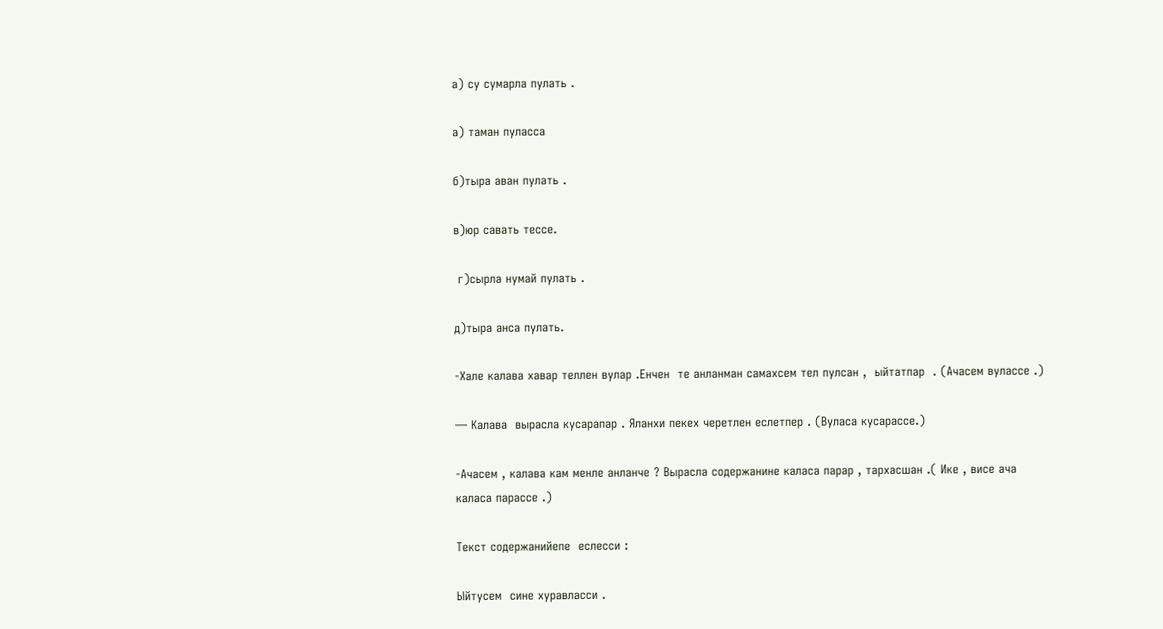а) су сумарла пулать .

а) таман пуласса

б)тыра аван пулать .

в)юр савать тессе.

 г)сырла нумай пулать .

д)тыра анса пулать.

-Хале калава хавар теллен вулар .Енчен  те анланман самахсем тел пулсан ,  ыйтатпар  . (Ачасем вулассе .)

— Калава  вырасла кусарапар . Яланхи пекех черетлен еслетпер . (Вуласа кусарассе.)

-Ачасем , калава кам менле анланче ? Вырасла содержанине каласа парар , тархасшан .( Ике , висе ача каласа парассе .)

Текст содержанийепе  еслесси :

Ыйтусем  сине хуравласси .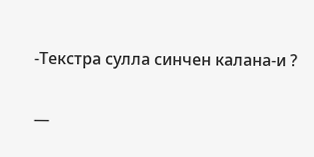-Текстра сулла синчен калана-и ?

—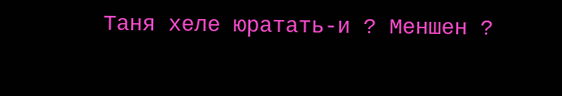Таня хеле юратать-и ? Меншен ?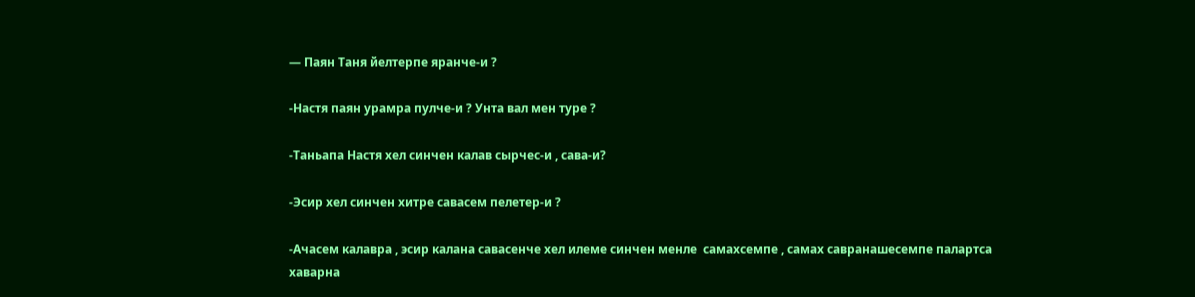— Паян Таня йелтерпе яранче-и ?

-Настя паян урамра пулче-и ? Унта вал мен туре ?

-Таньапа Настя хел синчен калав сырчес-и , сава-и?

-Эсир хел синчен хитре савасем пелетер-и ?

-Ачасем калавра , эсир калана савасенче хел илеме синчен менле  самахсемпе , самах савранашесемпе палартса хаварна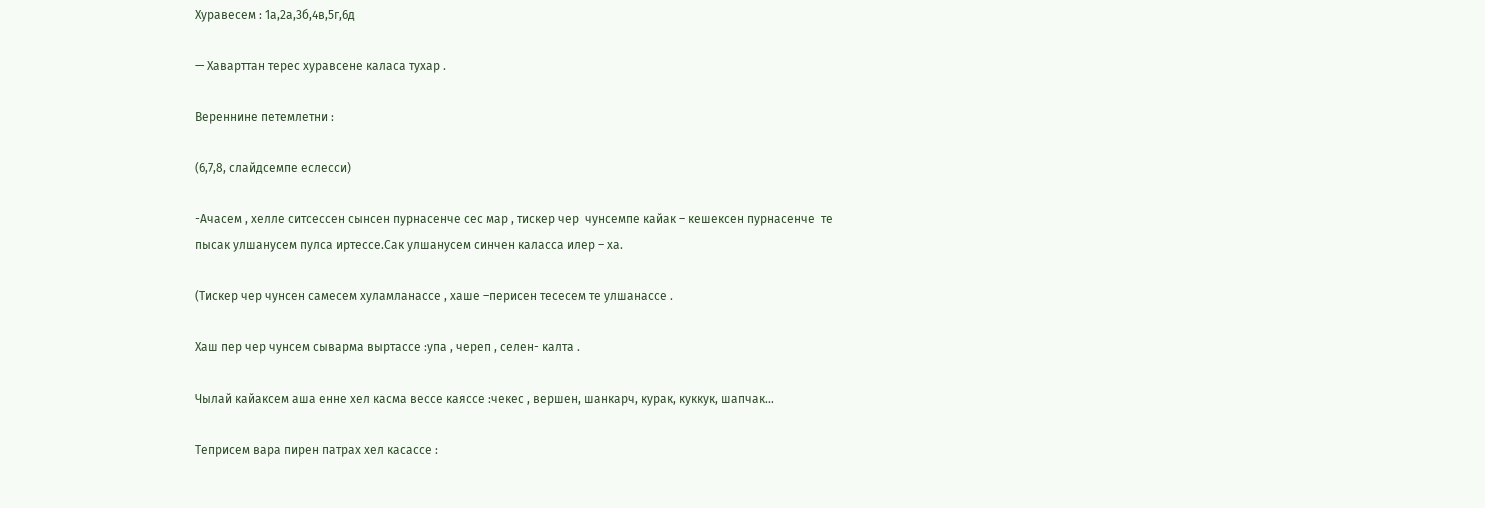Хуравесем : 1а,2а,3б,4в,5г,6д

— Хаварттан терес хуравсене каласа тухар .

Вереннине петемлетни :

(6,7,8, слайдсемпе еслесси)

-Ачасем , хелле ситсессен сынсен пурнасенче сес мар , тискер чер  чунсемпе кайак – кешексен пурнасенче  те пысак улшанусем пулса иртессе.Сак улшанусем синчен каласса илер – ха.

(Тискер чер чунсен самесем хуламланассе , хаше –перисен тесесем те улшанассе .

Хаш пер чер чунсем сыварма выртассе :упа , череп , селен- калта .

Чылай кайаксем аша енне хел касма вессе каяссе :чекес , вершен, шанкарч, курак, куккук, шапчак…

Теприсем вара пирен патрах хел касассе :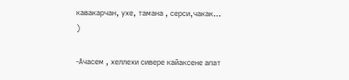кавакарчан, ухе, тамана , серси,чакак… )

-Ачасем , хеллехи сивере кайаксене апат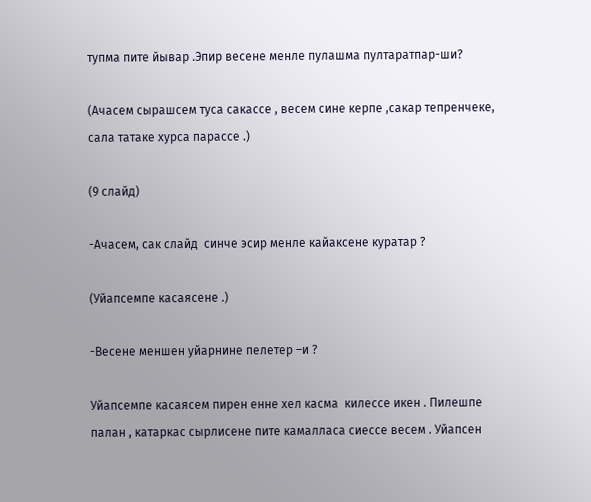тупма пите йывар .Эпир весене менле пулашма пултаратпар-ши?

(Ачасем сырашсем туса сакассе , весем сине керпе ,сакар тепренчеке, сала татаке хурса парассе .)

(9 слайд)

-Ачасем, сак слайд  синче эсир менле кайаксене куратар ?

(Уйапсемпе касаясене .)

-Весене меншен уйарнине пелетер –и ?

Уйапсемпе касаясем пирен енне хел касма  килессе икен . Пилешпе палан , катаркас сырлисене пите камалласа сиессе весем . Уйапсен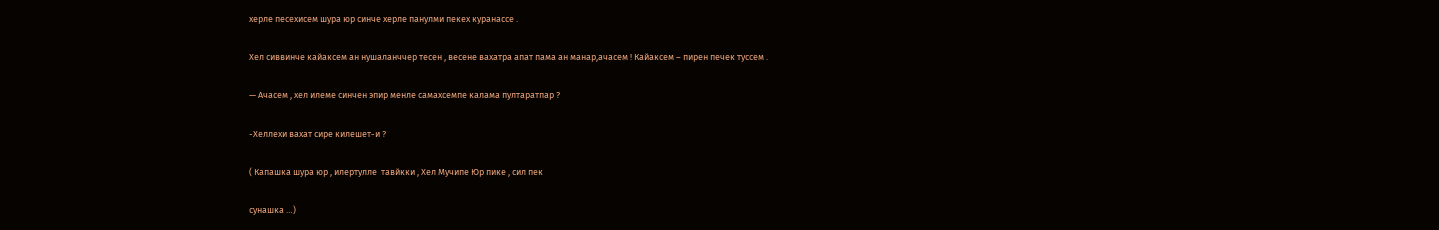херле песехисем шура юр синче херле панулми пекех куранассе .

Хел сиввинче кайаксем ан нушаланччер тесен , весене вахатра апат пама ан манар,ачасем ! Кайаксем – пирен печек туссем .

— Ачасем , хел илеме синчен эпир менле самахсемпе калама пултаратпар ?

-Хеллехи вахат сире килешет-и ?

( Капашка шура юр , илертулле  тавйкки , Хел Мучипе Юр пике , сил пек

сунашка …)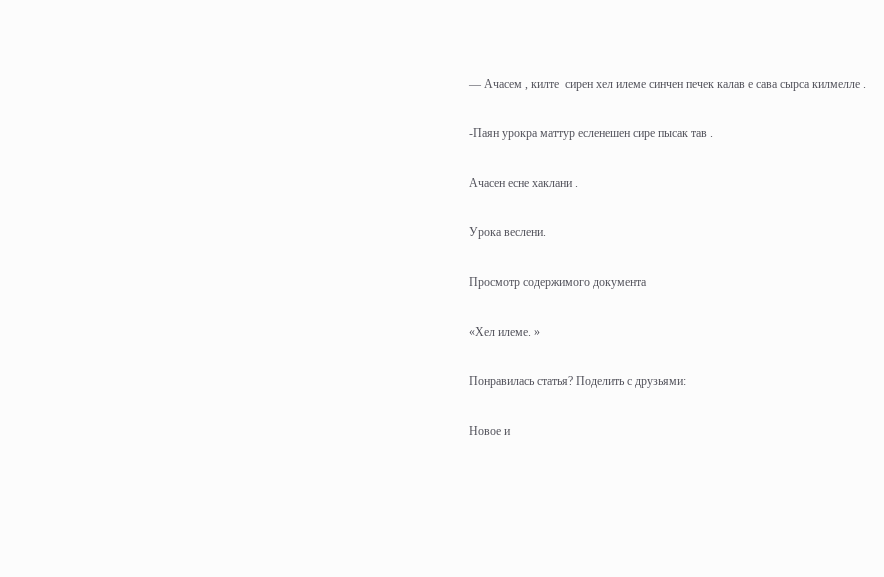— Ачасем , килте  сирен хел илеме синчен печек калав е сава сырса килмелле .

-Паян урокра маттур есленешен сире пысак тав .

Ачасен есне хаклани .

Урока веслени.

Просмотр содержимого документа

«Хел илеме. »

Понравилась статья? Поделить с друзьями:

Новое и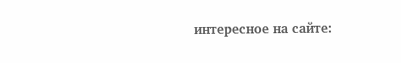интересное на сайте: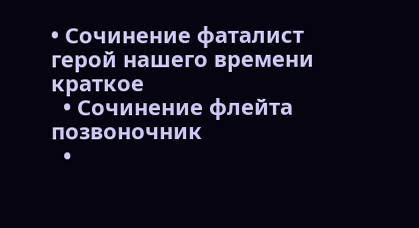• Сочинение фаталист герой нашего времени краткое
  • Сочинение флейта позвоночник
  •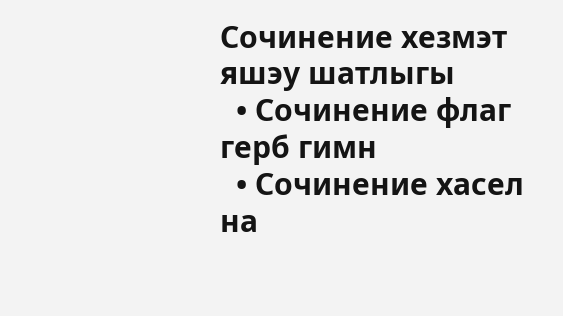Сочинение хезмэт яшэу шатлыгы
  • Сочинение флаг герб гимн
  • Сочинение хасел на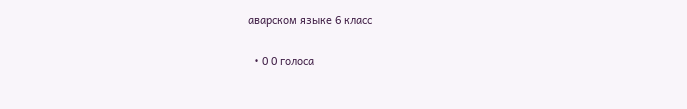аварском языке 6 класс

  • 0 0 голоса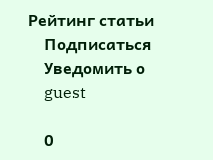Рейтинг статьи
    Подписаться
    Уведомить о
    guest

    0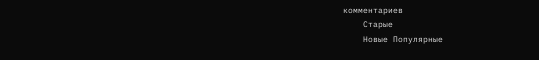комментариев
    Старые
    Новые Популярные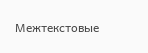Межтекстовые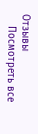Отзывы
    Посмотреть все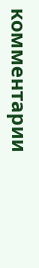комментарии